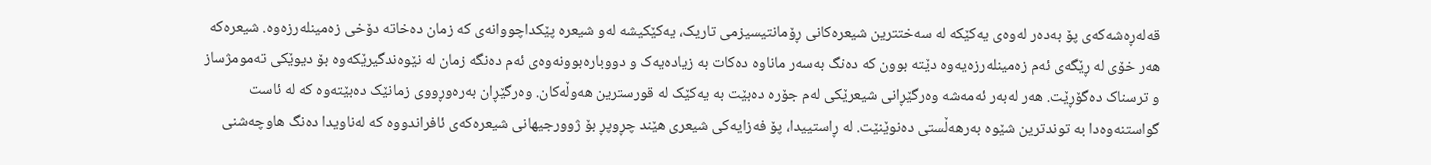قەلەڕەشەکەی پۆ بەدەر لەوەی یەکێکە لە سەختترین شیعرەکانی ڕۆمانتیسیزمی تاریک، یەکێکیشە لەو شیعرە پێکداچووانەی کە زمان دەخاتە دۆخی زەمینلەرزەوە. شیعرەکە هەر خۆی لە ڕێگەی ئەم زەمینلەرزەیەوە دێتە بوون کە دەنگ بەسەر ماناوە دەکات بە زیادەیەک و دووبارەبوونەوەی ئەم دەنگە زمان لە نێوەندگیرێکەوە بۆ دیوێکی تەمومژساز و ترسناک دەگۆڕێت. هەر لەبەر ئەمەشە وەرگێڕانی شیعرێکی لەم جۆرە دەبێت بە یەکێک لە قورسترین هەوڵەکان. وەرگێڕان بەرەوڕووی زمانێک دەبێتەوە کە لە ئاست گواستنەوەدا بە توندترین شێوە بەرهەڵستی دەنوێنێت. لە ڕاستییدا، پۆ فەزایەکی شیعری هێند چڕوپڕ بۆ ژوورجیهانی شیعرەکەی ئافراندووە کە لەناویدا دەنگ هاوچەشنی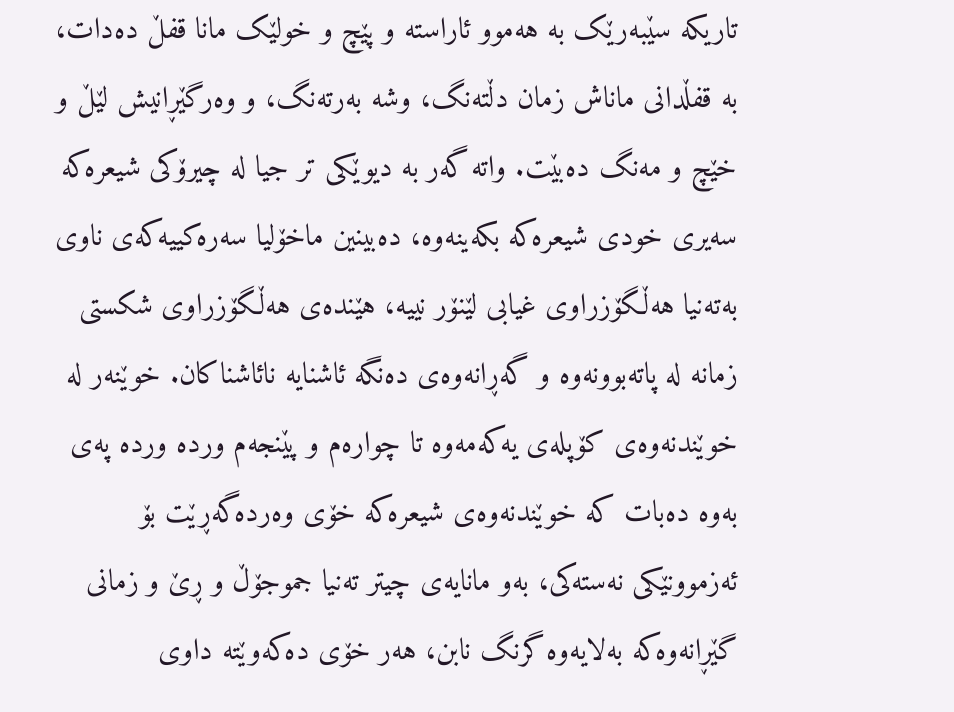تاریکە سێبەرێک بە هەموو ئاراستە و پێچ و خولێک مانا قفڵ دەدات، بە قفڵدانی ماناش زمان دڵتەنگ، وشە بەرتەنگ، و وەرگێڕانیش لێڵ و خێچ و مەنگ دەبێت. واتە گەر بە دیوێکی تر جیا لە چیرۆکی شیعرەکە سەیری خودی شیعرەکە بکەینەوە، دەبینین ماخۆلیا سەرەکییەکەی ناوی بەتەنیا هەڵگۆزراوی غیابی لێنۆر نییە، هێندەی هەڵگۆزراوی شکستی زمانە لە پاتەبوونەوە و گەڕانەوەی دەنگە ئاشنایە نائاشناکان. خوێنەر لە خوێندنەوەی کۆپلەی یەکەمەوە تا چوارەم و پێنجەم وردە وردە پەی بەوە دەبات کە خوێندنەوەی شیعرەکە خۆی وەردەگەڕێت بۆ ئەزموونێکی نەستەکی، بەو مانایەی چیتر تەنیا جموجۆڵ و ڕێ و زمانی گێڕانەوەکە بەلایەوە گرنگ نابن، هەر خۆی دەکەوێتە داوی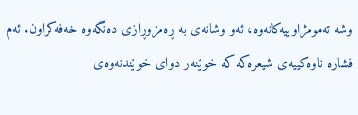وشە تەمومژاوییەکانەوە، ئەو وشانەی بە ڕەمزوڕازی دەنگەوە خەفەکراون. ئەم فشارە ناوەکییەی شیعرەکە کە خوێنەر دوای خوێندنەوەی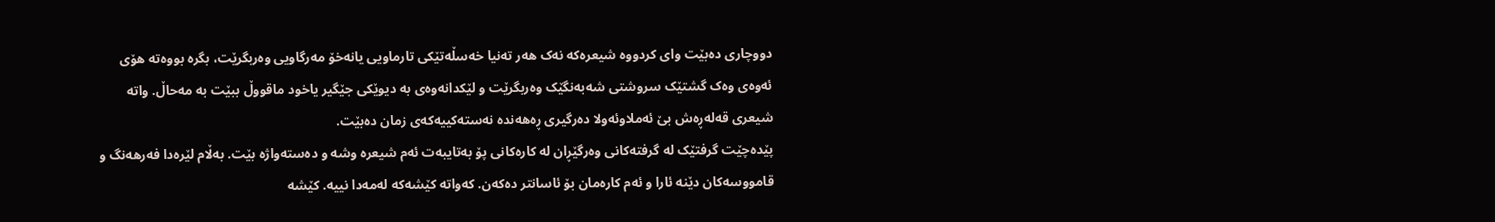دووچاری دەبێت وای کردووە شیعرەکە نەک هەر تەنیا خەسڵەتێکی تارماویی یانەخۆ مەرگاویی وەربگرێت، بگرە بووەتە هۆی ئەوەی وەک گشتێک سروشتی شەبەنگێک وەربگرێت و لێکدانەوەی بە دیوێکی جێگیر یاخود ماقووڵ ببێت بە مەحاڵ. واتە شیعری قەلەڕەش بێ ئەملاوئەولا دەرگیری ڕەهەندە نەستەکییەکەی زمان دەبێت.
پێدەچێت گرفتێک لە گرفتەکانی وەرگێڕان لە کارەکانی پۆ بەتایبەت ئەم شیعرە وشە و دەستەواژە بێت. بەڵام لێرەدا فەرهەنگ و قامووسەکان دێنە ئارا و ئەم کارەمان بۆ ئاسانتر دەکەن. کەواتە کێشەکە لەمەدا نییە. کێشە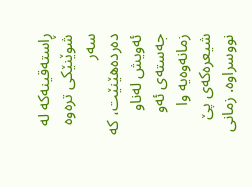ڕاستەقینەکە لە شوێنێکی ترەوە سەر دەردەهێنێت، کە ئەویش لەناو جەستەی ئەو زمانەوەیە وا شیعرەکەی پێ نووسراوە. زمانی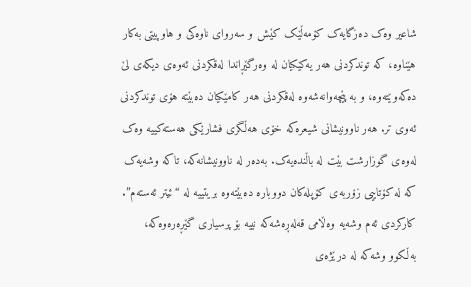شاعیر وەک دەزگایەک کۆمەڵێک کێش و سەروای ناوەکی و هاوپیتی بەکار هێناوە، کە توندکردنی هەر یەکێکیان لە وەرگێڕاندا لەقکردنی ئەوەی دیکەی لێ دەکەوێتەوە، و بە پێچەوانەشەوە لەقکردنی هەر کامێکیان دەبێتە هۆی توندکردنی ئەوی تر. هەر ناوونیشانی شیعرەکە خۆی هەڵگری فشارێکی هەستەکییە وەک لەوەی گوزارشت بێت لە باڵندەیەک. بەدەر لە ناوونیشانەکە، تاکە وشەیەک کە لە کۆتاییی زۆربەی کۆپلەکان دووبارە دەبێتەوە بریتییە لە “ئیتر ئەستەم”. کارکردی ئەم وشەیە وەڵامی قەلەڕەشەکە نییە بۆ پرسیاری گێڕەرەوەکە، بەڵکوو وشەکە لە درێژەی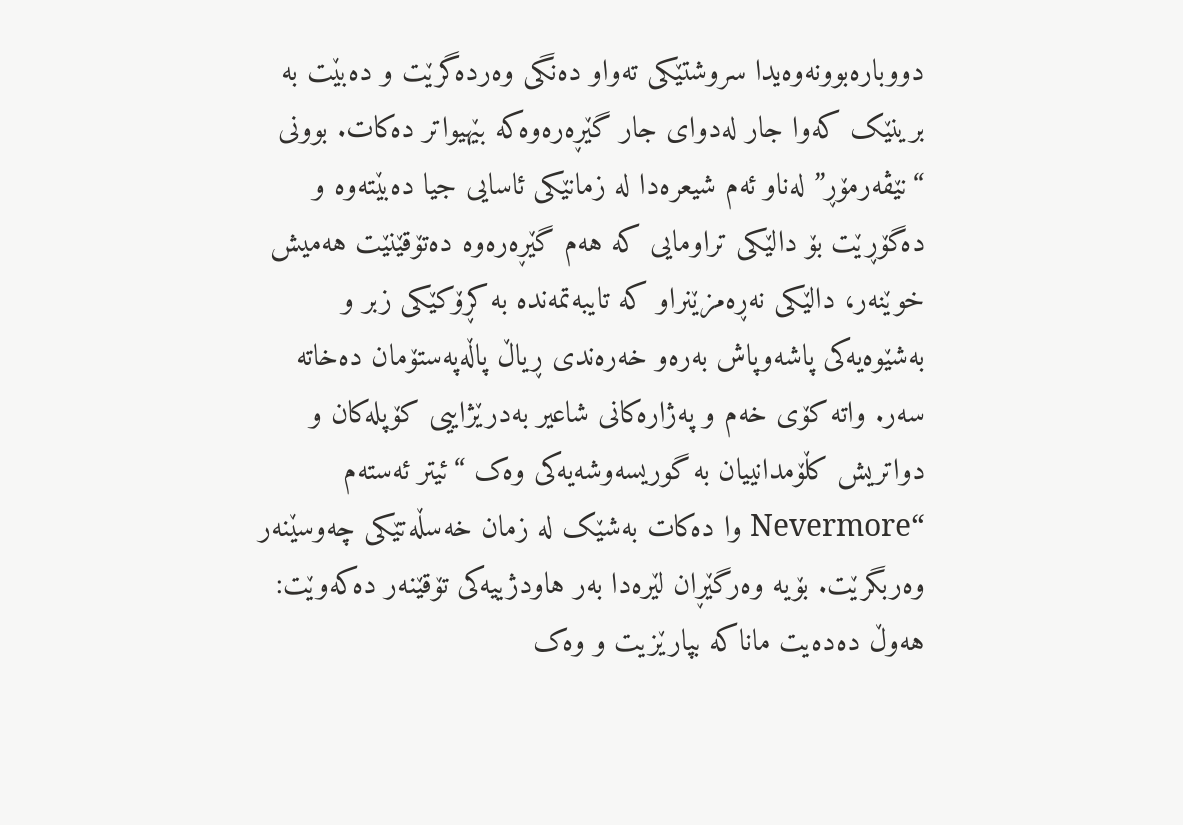دووبارەبوونەوەیدا سروشتێکی تەواو دەنگی وەردەگرێت و دەبێت بە برینێک کەوا جار لەدوای جار گێڕەرەوەکە بێهیواتر دەکات. بوونی “نێڤەرمۆڕ” لەناو ئەم شیعرەدا لە زمانێکی ئاسایی جیا دەبێتەوە و دەگۆڕێت بۆ دالێکی تراومایی کە هەم گێڕەرەوە دەتۆقێنێت هەمیش خوێنەر، دالێکی نەڕەمزێنراو کە تایبەتمەندە بە کڕۆکێکی زبر و بەشێوەیەکی پاشەوپاش بەرەو خەرەندی ڕیاڵ پاڵەپەستۆمان دەخاتە سەر. واتە کۆی خەم و پەژارەکانی شاعیر بەدرێژاییی کۆپلەکان و دواتریش کڵۆمدانییان بە گوریسەوشەیەکی وەک “ئیتر ئەستەم “Nevermore وا دەکات بەشێک لە زمان خەسڵەتێکی چەوسێنەر وەربگرێت. بۆیە وەرگێڕان لێرەدا بەر هاودژییەکی تۆقێنەر دەکەوێت: هەوڵ دەدەیت ماناکە بپارێزیت و وەک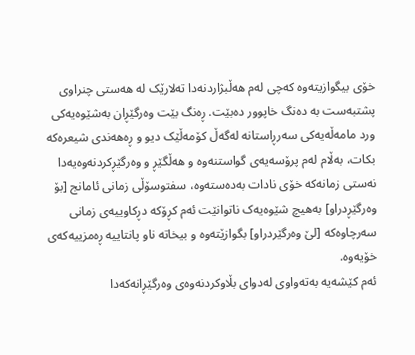خۆی بیگوازیتەوە کەچی لەم هەڵبژاردنەدا تەلارێک لە هەستی چنراوی پشتبەست بە دەنگ خاپوور دەبێت. ڕەنگ بێت وەرگێڕان بەشێوەیەکی ورد مامەڵەیەکی سەرڕاستانە لەگەڵ کۆمەڵێک دیو و ڕەهەندی شیعرەکە بکات، بەڵام لەم پرۆسەیەی گواستنەوە و هەڵگێڕ و وەرگێڕکردنەوەیەدا نەستی زمانەکە خۆی نادات بەدەستەوە، سفتوسۆڵی زمانی ئامانج [بۆ وەرگێڕدراو] بەهیچ شێوەیەک ناتوانێت ئەم کڕۆکە دڕکاوییەی زمانی سەرچاوەکە [لێ وەرگێردراو] بگوازێتەوە و بیخاتە ناو پانتاییە ڕەمزییەکەی خۆیەوە.
ئەم کێشەیە بەتەواوی لەدوای بڵاوکردنەوەی وەرگێڕانەکەدا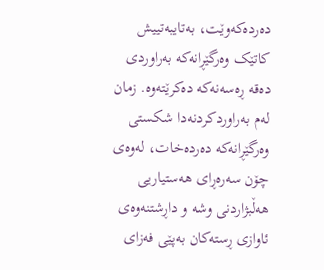دەردەکەوێت، بەتایبەتییش کاتێک وەرگێڕانەکە بەراوردی دەقە ڕەسەنەکە دەکرێتەوە. زمان لەم بەراوردکردنەدا شکستی وەرگێڕانەکە دەردەخات، لەوەی چۆن سەرەڕای هەستیاریی هەڵبژاردنی وشە و داڕشتنەوەی ئاوازی ڕستەکان بەپێی فەزای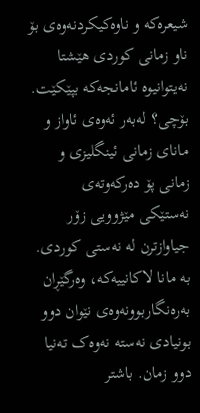شیعرەکە و ناوەکیکردنەوەی بۆ ناو زمانی کوردی هێشتا نەیتوانیوە ئامانجەکە بپێکێت. بۆچی؟ لەبەر ئەوەی ئاواز و مانای زمانی ئینگلیزی و زمانی پۆ دەرکەوتەی نەستێکی مێژوویی زۆر جیاوازترن لە نەستی کوردی. بە مانا لاکانییەکە، وەرگێڕان بەرەنگاربوونەوەی نێوان دوو بونیادی نەستە نەوەک تەنیا دوو زمان. باشتر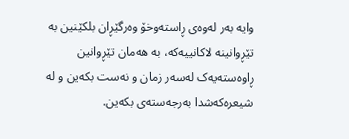وایە بەر لەوەی ڕاستەوخۆ وەرگێڕان بلکێنین بە تێڕوانینە لاکانییەکە، بە هەمان تێڕوانین ڕاوەستەیەک لەسەر زمان و نەست بکەین و لە شیعرەکەشدا بەرجەستەی بکەین.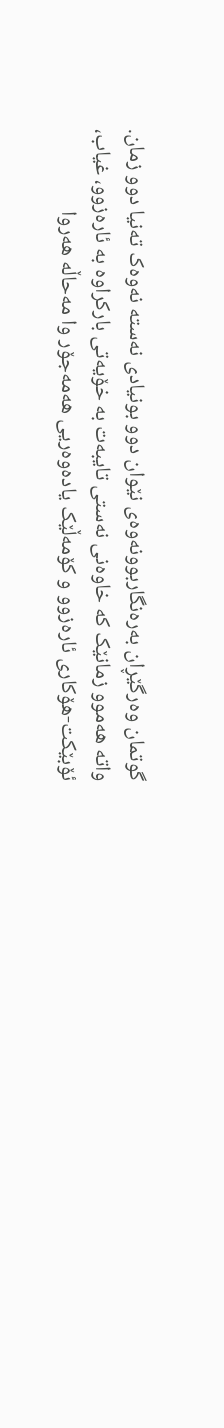گوتمان وەرگێڕان بەرەنگاربوونەوەی نێوان دوو بونیادی نەستە نەوەک تەنیا دوو زمان. واتە هەموو زمانێک کە خاوەنی نەستی تایبەت بە خۆیەتی بارکراوە بە ئارەزوو، غیاب، ئۆبێکت-هۆکاری ئارەزوو و کۆمەڵێک یادەوەریی هەمەجۆر وا مەحاڵە هەروا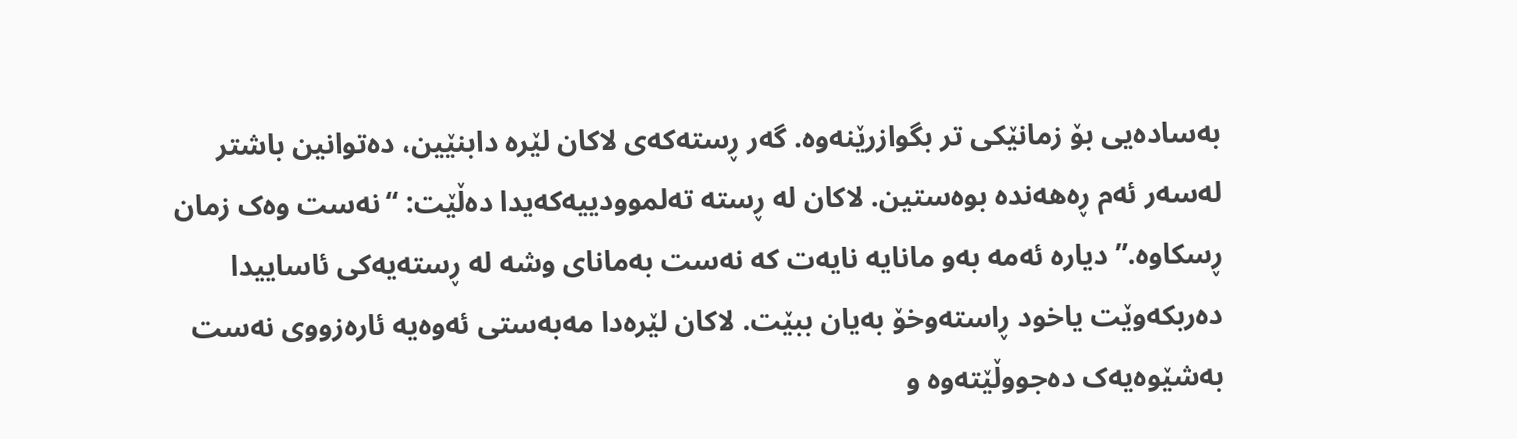بەسادەیی بۆ زمانێکی تر بگوازرێنەوە. گەر ڕستەکەی لاکان لێرە دابنێین، دەتوانین باشتر لەسەر ئەم ڕەهەندە بوەستین. لاکان لە ڕستە تەلموودییەکەیدا دەڵێت: “نەست وەک زمان ڕسکاوە.” دیارە ئەمە بەو مانایە نایەت کە نەست بەمانای وشە لە ڕستەیەکی ئاساییدا دەربکەوێت یاخود ڕاستەوخۆ بەیان ببێت. لاکان لێرەدا مەبەستی ئەوەیە ئارەزووی نەست بەشێوەیەک دەجووڵێتەوە و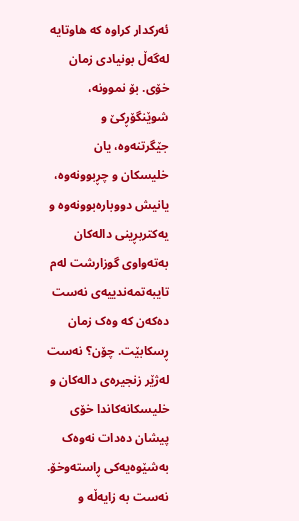ئەرکدار کراوە کە هاوتایە لەگەڵ بونیادی زمان خۆی. بۆ نموونە، شوێنگۆڕکێ و جێگرتنەوە، یان خلیسکان و چڕبوونەوە، یانیش دووبارەبوونەوە و یەکتربڕینی دالەکان بەتەواوی گوزارشت لەم تایبەتمەندییەی نەست دەکەن کە وەک زمان ڕسکابێت. چۆن؟ نەست لەژێر زنجیرەی دالەکان و خلیسکانەکاندا خۆی پیشان دەدات نەوەک بەشێوەیەکی ڕاستەوخۆ. نەست بە زایەڵە و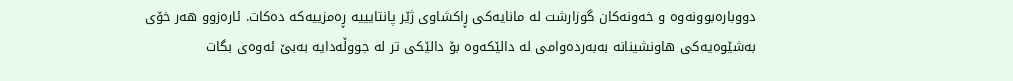دووبارەبوونەوە و خەونەکان گوزارشت لە مانایەکی ڕاکشاوی ژێر پانتایییە ڕەمزییەکە دەکات. ئارەزوو هەر خۆی بەشێوەیەکی هاونشینانە بەبەردەوامی لە دالێکەوە بۆ دالێکی تر لە جووڵەدایە بەبێ ئەوەی بگات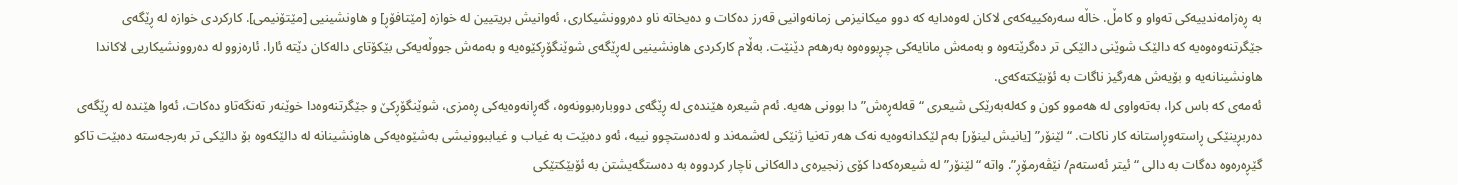بە ڕەزامەندییەکی تەواو و کامڵ. خاڵە سەرەکییەکەی لاکان لەوەدایە کە دوو میکانیزمی زمانەوانیی قەرز دەکات و دەیخاتە ناو دەروونشیکاری، ئەوانیش بریتیین لە خوازە [مێتافۆڕ] و هاونشینیی [مێتۆنیمی]. کارکردی خوازە لە ڕێگەی جێگرتنەوەوەیە کە دالێک شوێنی دالێکی تر دەگرێتەوە و بەمەش مانایەکی چڕبووەوە بەرهەم دێنێت. بەڵام کارکردی هاونشینیی لەڕێگەی شوێنگۆڕکێوەیە و بەمەش جووڵەیەکی بێکۆتای دالەکان دێتە ئارا. ئارەزوو لە دەروونشیکاریی لاکاندا هاونشینانەیە و بۆیەش هەرگیز ناگات بە ئۆبێکتەکەی.
ئەمەی کە باس کرا، بەتەواوی لە هەموو کون و کەلەبەرێکی شیعری “قەلەڕەش”دا بوونی هەیە. ئەم شیعرە هێندەی لە ڕێگەی دووبارەبوونەوە، گەڕانەوەیەکی ڕەمزی، شوێنگۆڕکێ و جێگرتنەوەدا خوێنەر تەنگەتاو دەکات، ئەوا هێندە لە ڕێگەی دەربڕینێکی ڕاستەوڕاستانە کار ناکات. “لێنۆر” [یانیش لینۆر] بەم لێکدانەوەیە نەک هەر تەنیا ژنێکی لەشمەند و لەدەستچوو نییە، ئەو دەبێت بە غیاب و غیاببوونیشی بەشێوەیەکی هاونشینانە لە دالێکەوە بۆ دالێکی تر بەرجەستە دەبێت تاکو گێڕەرەوە دەگات بە دالی “ئیتر ئەستەم/ نێڤەرمۆڕ”. واتە “لێنۆر” لە شیعرەکەدا کۆی زنجیرەی دالەکانی ناچار کردووە بە دەستگەیشتن بە ئۆبێکتێکی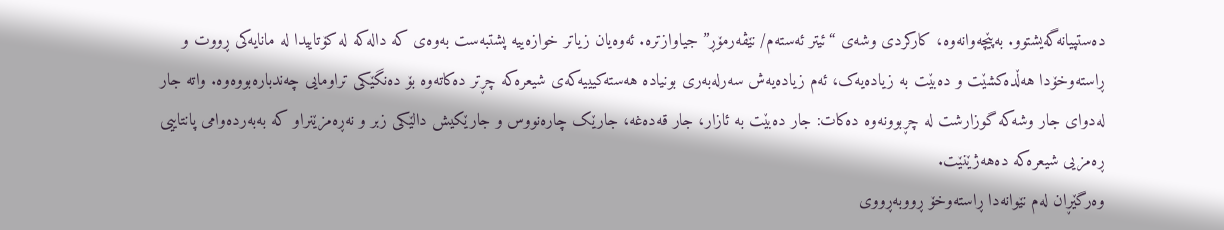دەستپیانەگەیشتوو. بەپێچەوانەوە، کارکردی وشەی “ئیتر ئەستەم/ نێڤەرمۆڕ” جیاوازترە. ئەوەیان زیاتر خوازەییە پشتبەست بەوەی کە دالەکە لە کۆتاییدا لە مانایەکی ڕووت و ڕاستەوخۆدا هەڵدەکشێت و دەبێت بە زیادەیەک، ئەم زیادەیەش سەرلەبەری بونیادە هەستەکیییەکەی شیعرەکە چڕتر دەکاتەوە بۆ دەنگێکی تراومایی چەندبارەبووەوە. واتە جار لەدوای جار وشەکە گوزارشت لە چڕبوونەوە دەکات: جار دەبێت بە ئازار، جار قەدەغە، جارێک چارەنووس و جارێکیش دالێکی زبر و نەڕەمزێنراو کە بەبەردەوامی پانتاییی ڕەمزیی شیعرەکە دەهەژێنێت.
وەرگێڕان لەم نێوانەدا ڕاستەوخۆ ڕووبەڕووی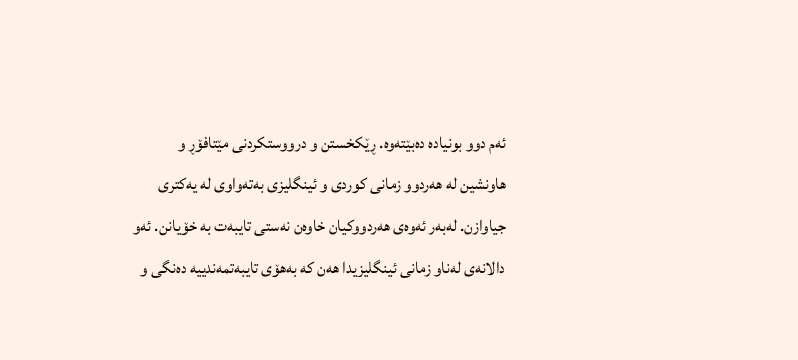ئەم دوو بونیادە دەبێتەوە. ڕێکخستن و درووستکردنی مێتافۆڕ و هاونشین لە هەردوو زمانی کوردی و ئینگلیزی بەتەواوی لە یەکتری جیاوازن. لەبەر ئەوەی هەردووکیان خاوەن نەستی تایبەت بە خۆیانن. ئەو دالانەی لەناو زمانی ئینگلیزیدا هەن کە بەهۆی تایبەتمەندییە دەنگی و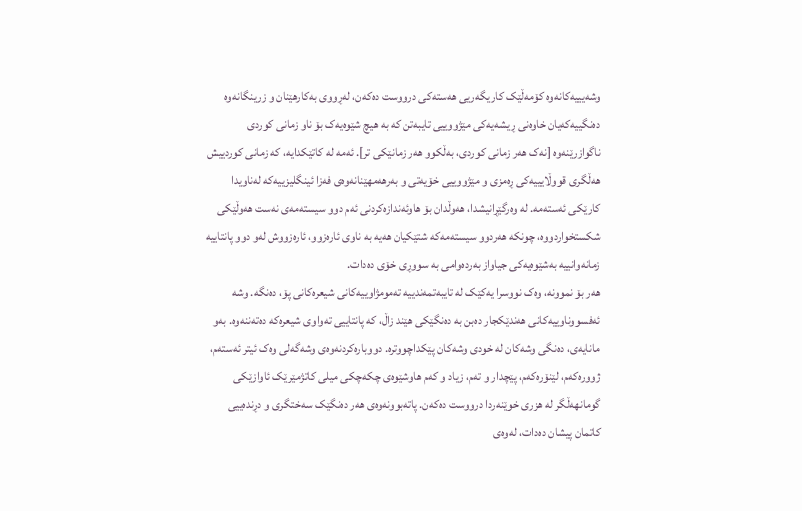وشەیییەکانەوە کۆمەڵێک کاریگەریی هەستەکی درووست دەکەن، لەڕووی بەکارهێنان و زرینگانەوە دەنگییەکەیان خاوەنی ڕیشەیەکی مێژووییی تایبەتن کە بە هیچ شێوەیەک بۆ ناو زمانی کوردی ناگوازرێنەوە [نەک هەر زمانی کوردی، بەڵکوو هەر زمانێکی تر]. ئەمە لە کاتێکدایە، کە زمانی کوردییش هەڵگری قووڵایییەکی ڕەمزی و مێژووییی خۆیەتی و بەرهەمهێنانەوەی فەزا ئینگلیزییەکە لەناویدا کارێکی ئەستەمە. لە وەرگێڕانیشدا، هەوڵدان بۆ هاوئەندازەکردنی ئەم دوو سیستەمەی نەست هەوڵێکی شکستخواردووە، چونکە هەردوو سیستەمەکە شتێکیان هەیە بە ناوی ئارەزوو، ئارەزووش لەو دوو پانتاییە زمانەوانییە بەشێوەیەکی جیاواز بەردەوامی بە سووڕی خۆی دەدات.
هەر بۆ نموونە، وەک نووسرا یەکێک لە تایبەتمەندییە تەمومژاوییەکانی شیعرەکانی پۆ، دەنگە. وشە ئەفسووناوییەکانی هەندێکجار دەبن بە دەنگێکی هێند زاڵ، کە پانتاییی تەواوی شیعرەکە دەتەننەوە. بەو مانایەی، دەنگی وشەکان لە خودی وشەکان پێکداچووترە. دووبارەکردنەوەی وشەگەلی وەک ئیتر ئەستەم، ژوورەکەم، لێنۆرەکەم، پێچدار و تەم، زیاد و کەم هاوشێوەی چکەچکی میلی کاتژمێرێک ئاوازێکی گومانهەڵگر لە هزری خوێنەردا درووست دەکەن. پاتەبوونەوەی هەر دەنگێک سەختگری و دڕندەییی کاتمان پیشان دەدات، لەوەی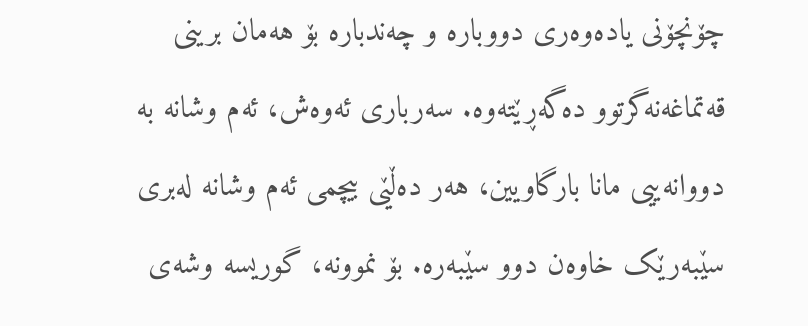چۆنچۆنی یادەوەری دووبارە و چەندبارە بۆ هەمان برینی قەتماغەنەگرتوو دەگەڕێتەوە. سەرباری ئەوەش، ئەم وشانە بە دووانەییی مانا بارگاویین، هەر دەڵێی بیچمی ئەم وشانە لەبری سێبەرێک خاوەن دوو سێبەرە. بۆ نموونە، گوریسە وشەی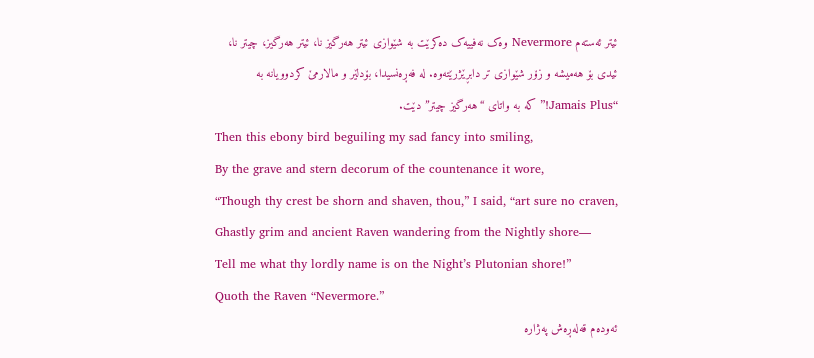ئیتر ئەستەم Nevermore وەک نەفییەک دەکرێت بە شێوازی ئیتر هەرگیز نا، ئیتر هەرگیز، چیتر نا، ئیدی بۆ هەمیشە و زۆر شێوازی تر دابڕێژرێتەوە. لە فەڕەنسیدا، بۆدلێر و مالارمێ کردوویانە بە “Jamais Plus!” کە بە واتای “هەرگیز چیتر” دێت.
Then this ebony bird beguiling my sad fancy into smiling,
By the grave and stern decorum of the countenance it wore,
“Though thy crest be shorn and shaven, thou,” I said, “art sure no craven,
Ghastly grim and ancient Raven wandering from the Nightly shore—
Tell me what thy lordly name is on the Night’s Plutonian shore!”
Quoth the Raven “Nevermore.”
ئەودەم قەلەڕەش پەژارە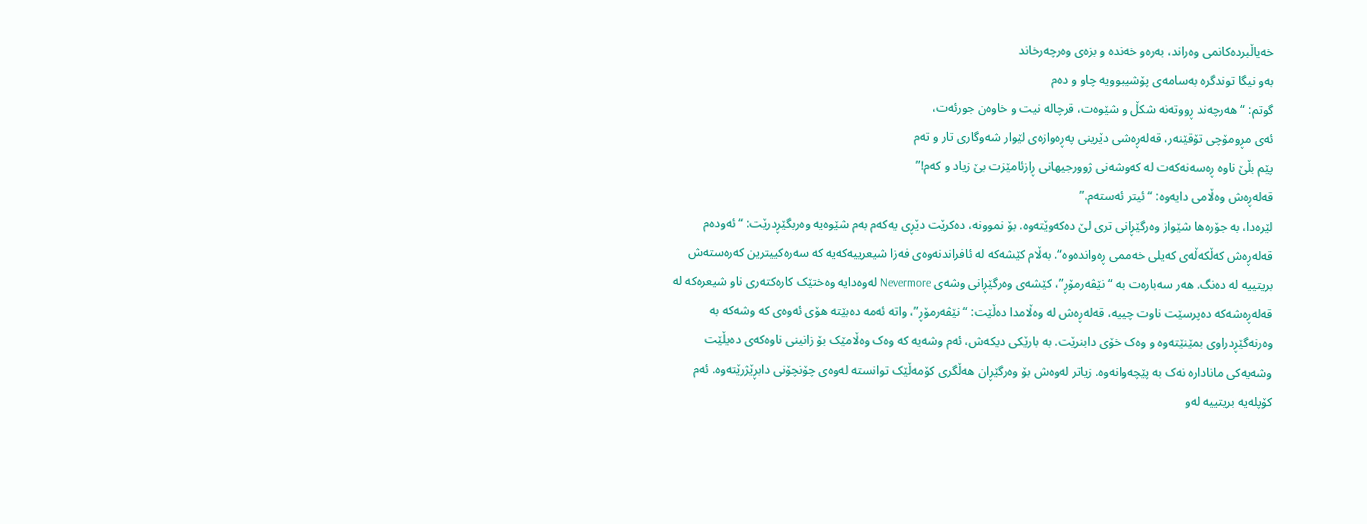خەیاڵبردەکانمی وەراند، بەرەو خەندە و بزەی وەرچەرخاند
بەو نیگا توندگرە بەسامەی پۆشیبوویە چاو و دەم
گوتم: “هەرچەند ڕووتەنە شکڵ و شێوەت، قرچالە نیت و خاوەن جورئەت،
ئەی مڕومۆچی تۆقێنەر، قەلەڕەشی دێرینی پەڕەوازەی لێوار شەوگاری تار و تەم
پێم بڵێ ناوە ڕەسەنەکەت لە کەوشەنی ژوورجیهانی ڕازئامێزت بێ زیاد و کەم!”
قەلەڕەش وەڵامی دایەوە: “ئیتر ئەستەم.”
لێرەدا، بە جۆرەها شێواز وەرگێڕانی تری لێ دەکەوێتەوە. بۆ نموونە، دەکرێت دێڕی یەکەم بەم شێوەیە وەربگێڕدرێت: “ئەودەم قەلەڕەش کەڵکەڵەی کەیلی خەممی ڕەواندەوە“. بەڵام کێشەکە لە ئافراندنەوەی فەزا شیعرییەکەیە کە سەرەکییترین کەرەستەش بریتییە لە دەنگ. هەر سەبارەت بە “نێڤەرمۆڕ”، کێشەی وەرگێڕانی وشەی Nevermore لەوەدایە وەختێک کارەکتەری ناو شیعرەکە لە قەلەڕەشەکە دەپرسێت ناوت چییە، قەلەڕەش لە وەڵامدا دەڵێت: “نێڤەرمۆڕ”، واتە ئەمە دەبێتە هۆی ئەوەی کە وشەکە بە وەرنەگێڕدراوی بمێنێتەوە و وەک خۆی دابنرێت. بە بارێکی دیکەش، ئەم وشەیە کە وەک وەڵامێک بۆ زانینی ناوەکەی دەیڵێت وشەیەکی مانادارە نەک بە پێچەوانەوە. زیاتر لەوەش بۆ وەرگێڕان هەڵگری کۆمەڵێک توانستە لەوەی چۆنچۆنی دابڕێژرێتەوە. ئەم کۆپلەیە بریتییە لەو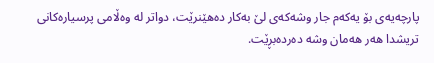پارچەیەی بۆ یەکەم جار وشەکەی لێ بەکار دەهێنرێت، دواتر لە وەڵامی پرسیارەکانی تریشدا هەر هەمان وشە دەردەبڕێت.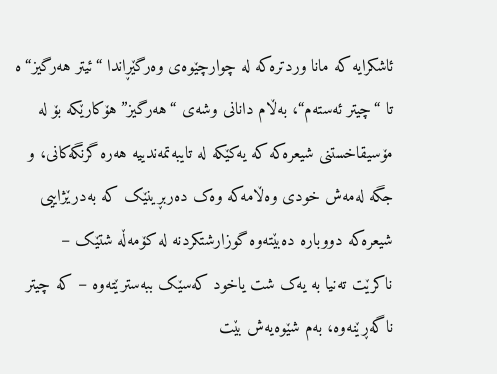ئاشکرایە کە مانا وردترەکە لە چوارچێوەی وەرگێڕاندا “ئیتر هەرگیز“ە تا “چیتر ئەستەم“، بەڵام دانانی وشەی “هەرگیز” هۆکارێکە بۆ لە مۆسیقاخستنی شیعرەکە کە یەکێکە لە تایبەتمەندییە هەرە گرنگەکانی، و جگە لەمەش خودی وەڵامەکە وەک دەربڕینێک کە بەدرێژاییی شیعرەکە دووبارە دەبێتەوە گوزارشتکردنە لە کۆمەڵە شتێک – ناکرێت تەنیا بە یەک شت یاخود کەسێک ببەسترێتەوە – کە چیتر ناگەڕێنەوە، بەم شێوەیەش بێت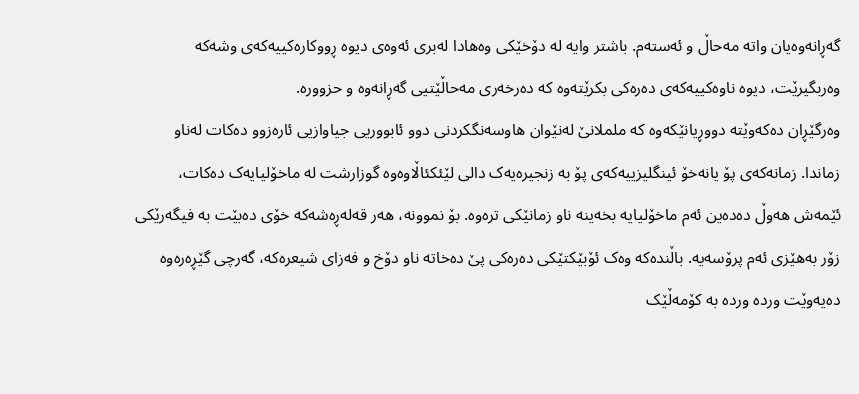گەڕانەوەیان واتە مەحاڵ و ئەستەم. باشتر وایە لە دۆخێکی وەهادا لەبری ئەوەی دیوە ڕووکارەکییەکەی وشەکە وەربگیرێت، دیوە ناوەکییەکەی دەرەکی بکرێتەوە کە دەرخەری مەحاڵێتیی گەڕانەوە و حزوورە.
وەرگێڕان دەکەوێتە دووڕیانێکەوە کە ململانێ لەنێوان هاوسەنگکردنی دوو ئابووریی جیاوازیی ئارەزوو دەکات لەناو زماندا. زمانەکەی پۆ یانەخۆ ئینگلیزییەکەی پۆ بە زنجیرەیەک دالی لێئکئاڵاوەوە گوزارشت لە ماخۆلیایەک دەکات، ئێمەش هەوڵ دەدەین ئەم ماخۆلیایە بخەینە ناو زمانێکی ترەوە. بۆ نموونە، هەر قەلەڕەشەکە خۆی دەبێت بە فیگەرێکی زۆر بەهێزی ئەم پرۆسەیە. باڵندەکە وەک ئۆبێکتێکی دەرەکی پێ دەخاتە ناو دۆخ و فەزای شیعرەکە، گەرچی گێڕەرەوە دەیەوێت وردە وردە بە کۆمەڵێک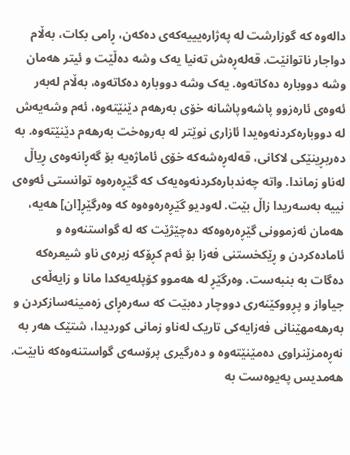دالەوە کە گوزارشت لە پەژارەیییەکەی دەکەن، ڕامی بکات، بەڵام دواجار ناتوانێت. قەلەڕەش تەنیا یەک وشە دەڵێت و ئیتر هەمان وشە دووبارە دەکاتەوە. یەک وشە دووبارە دەکاتەوە، بەڵام لەبەر ئەوەی ئارەزوو پاشەوپاشانە خۆی بەرهەم دێنێتەوە، ئەم وشەیەش لە دووبارەکردنەوەیدا ئازاری نوێتر لە بەروەخت بەرهەم دێنێتەوە. بە دەربڕینێکی لاکانی، قەلەڕەشەکە خۆی ئاماژەیە بۆ گەڕانەوەی ڕیاڵ لەناو زماندا. واتە چەندبارەکردنەوەیەک کە گێڕەرەوە توانستی ئەوەی نییە بەسەریدا زاڵ بێت. لەودیو گێڕەرەوەوە کە وەرگێڕ[ان] هەیە، هەمان ئەزموونی گێڕەرەوەکە دەچێژێت کە لە گواستنەوە و ئامادەکردن و ڕێکخستنی فەزا بۆ ئەم کڕۆکە زبرەی ناو شیعرەکە دەگات بە بنبەست. وەرگێڕ لە هەموو کۆپلەیەکدا مانا و زایەڵەی جیاواز و پڕووکێنەری دووچار دەبێت کە سەرەڕای زەمینەسازکردن و بەرهەمهێنانی فەزایەکی تاریک لەناو زمانی کوردیدا، شتێک هەر بە نەڕەمزێنراوی دەمێنێتەوە و دەرگیری پرۆسەی گواستنەوەکە نابێت.
هەمدیس پەیوەست بە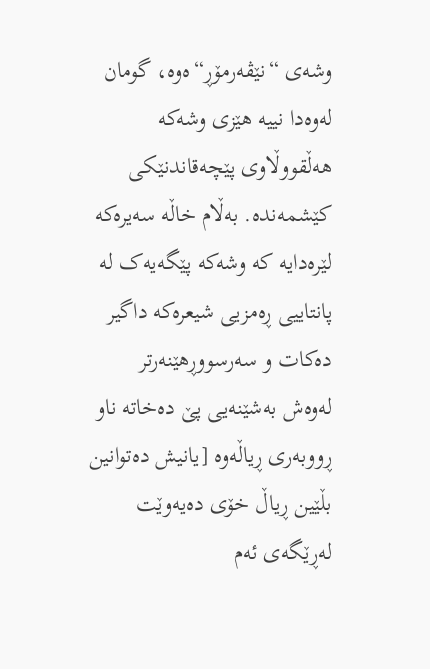وشەی “نێڤەرمۆڕ“ەوە، گومان لەوەدا نییە هێزی وشەکە هەڵقووڵاوی پێچەقاندنێکی کێشمەندە. بەڵام خاڵە سەیرەکە لێرەدایە کە وشەکە پێگەیەک لە پانتاییی ڕەمزیی شیعرەکە داگیر دەکات و سەرسووڕهێنەرتر لەوەش بەشێنەیی پێ دەخاتە ناو ڕووبەری ڕیاڵەوە [یانیش دەتوانین بڵێین ڕیاڵ خۆی دەیەوێت لەڕێگەی ئەم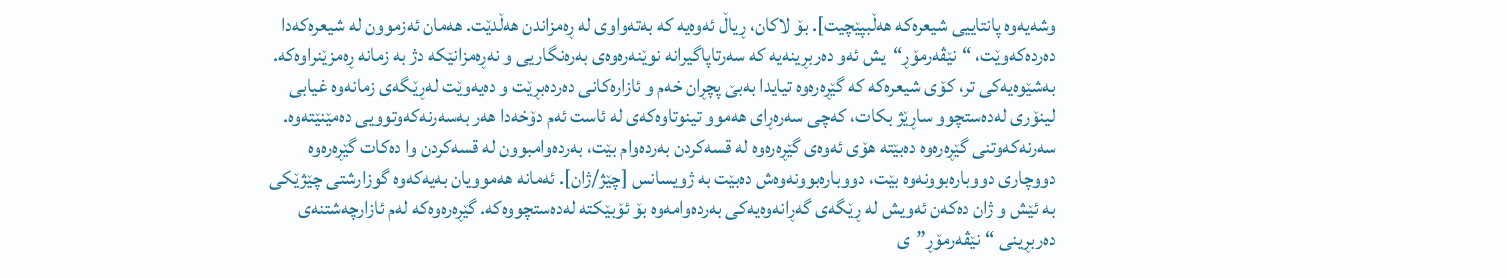وشەیەوە پانتاییی شیعرەکە هەڵبپێچیت]. بۆ لاکان، ڕیاڵ ئەوەیە کە بەتەواوی لە ڕەمزاندن هەڵدێت. هەمان ئەزموون لە شیعرەکەدا دەردەکەوێت، “نێڤەرمۆڕ“یش ئەو دەربڕینەیە کە سەرتاپاگیرانە نوێنەرەوەی بەرەنگاریی و نەڕەمزانێکە دژ بە زمانە ڕەمزێنراوەکە. بەشێوەیەکی تر، کۆی شیعرەکە کە گێڕەرەوە تیایدا بەبێ پچڕان خەم و ئازارەکانی دەردەبڕێت و دەیەوێت لەڕێگەی زمانەوە غیابی لینۆری لەدەستچوو ساڕێژ بکات، کەچی سەرەڕای هەموو تینوتاوەکەی لە ئاست ئەم دۆخەدا هەر بەسەرنەکەوتوویی دەمێنێتەوە. سەرنەکەوتنی گێڕەرەوە دەبێتە هۆی ئەوەی گێڕەرەوە لە قسەکردن بەردەوام بێت، بەردەوامبوون لە قسەکردن وا دەکات گێڕەرەوە دووچاری دووبارەبوونەوە بێت، دووبارەبوونەوەش دەبێت بە ژویسانس [چێژ/ژان]. ئەمانە هەموویان بەیەکەوە گوزارشتی چێژێکی بە ئێش و ژان دەکەن ئەویش لە ڕێگەی گەڕانەوەیەکی بەردەوامەوە بۆ ئۆبێکتە لەدەستچووەکە. گێڕەرەوەکە لەم ئازارچەشتنەی دەربڕینی “نێڤەرمۆڕ”ی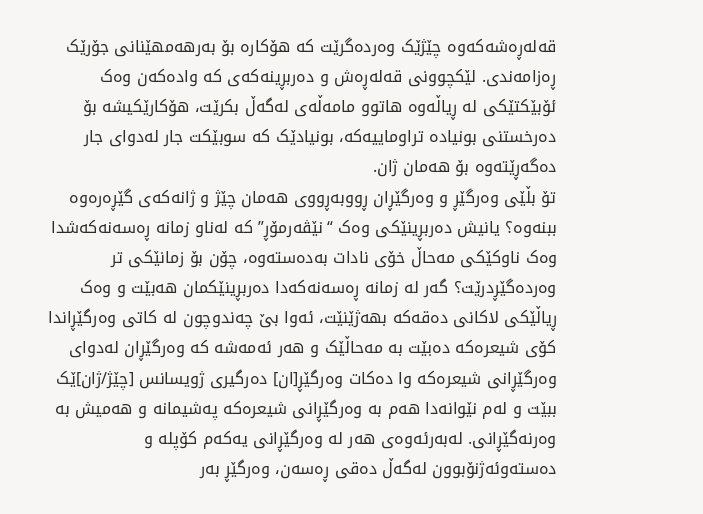قەلەڕەشەکەوە چێژێک وەردەگرێت کە هۆکارە بۆ بەرهەمهێنانی جۆرێک ڕەزامەندی. لێکچوونی قەلەڕەش و دەربڕینەکەی کە وادەکەن وەک ئۆبێکتێکی لە ڕیاڵەوە هاتوو مامەڵەی لەگەڵ بکرێت، هۆکارێکیشە بۆ دەرخستنی بونیادە تراوماییەکە، بونیادێک کە سوبێکت جار لەدوای جار دەگەڕێتەوە بۆ هەمان ژان.
تۆ بڵێی وەرگێڕ و وەرگێڕان ڕووبەڕووی هەمان چێژ و ژانەکەی گێڕەرەوە ببنەوە؟ یانیش دەربڕینێکی وەک “نێڤەرمۆڕ” کە لەناو زمانە ڕەسەنەکەشدا وەک ناوکێکی مەحاڵ خۆی نادات بەدەستەوە، چۆن بۆ زمانێکی تر وەردەگێڕدرێت؟ گەر لە زمانە ڕەسەنەکەدا دەربڕینێکمان هەبێت و وەک ڕیاڵێکی لاکانی دەقەکە بهەژێنێت، ئەوا بێ چەندوچون لە کاتی وەرگێڕاندا کۆی شیعرەکە دەبێت بە مەحاڵێک و هەر ئەمەشە کە وەرگێڕان لەدوای وەرگێڕانی شیعرەکە وا دەکات وەرگێڕ[ان] دەرگیری ژویسانس [چێژ/ژان]ێک ببێت و لەم نێوانەدا هەم بە وەرگێڕانی شیعرەکە پەشیمانە و هەمیش بە وەرنەگێڕانی. لەبەرئەوەی هەر لە وەرگێڕانی یەکەم کۆپلە و دەستەوئەژنۆبوون لەگەڵ دەقی ڕەسەن، وەرگێڕ بەر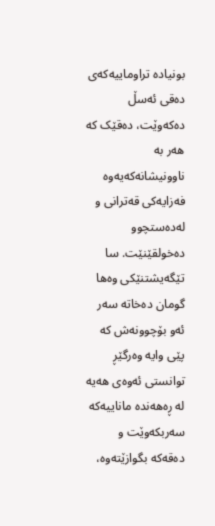بونیادە تراوماییەکەی دەقی ئەسڵ دەکەوێت، دەقێک کە هەر بە ناوونیشانەکەیەوە فەزایەکی قەترانی و لەدەستچوو دەخولقێنێت. سا تێگەیشتنێکی وەها گومان دەخاتە سەر ئەو بۆچوونەش کە پێی وایە وەرگێڕ توانستی ئەوەی هەیە لە ڕەهەندە ماناییەکە سەربکەوێت و دەقەکە بگوازێتەوە،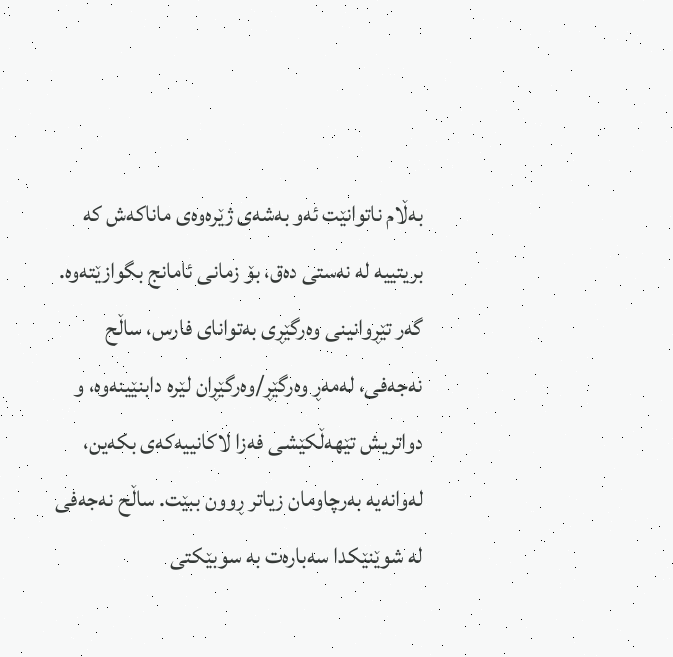بەڵام ناتوانێت ئەو بەشەی ژێرەوەی ماناکەش کە بریتییە لە نەستی دەق، بۆ زمانی ئامانج بگوازێتەوە. گەر تێڕوانینی وەرگێڕی بەتوانای فارس، ساڵح نەجەفی، لەمەڕ وەرگێڕ/وەرگێڕان لێرە دابنێینەوە، و دواتریش تێهەڵکێشی فەزا لاکانییەکەی بکەین، لەوانەیە بەرچاومان زیاتر ڕوون ببێت. ساڵح نەجەفی لە شوێنێکدا سەبارەت بە سوبێکتی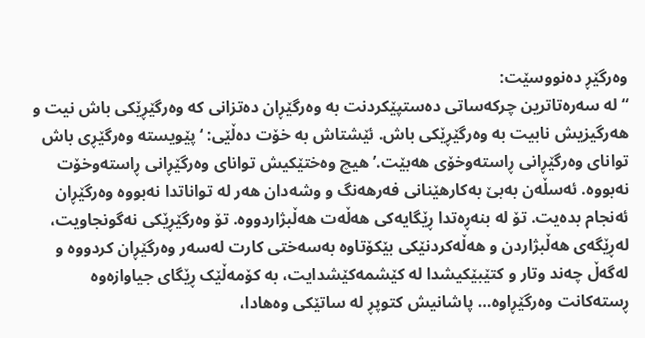وەرگێڕ دەنووسێت:
“لە سەرەتاترین چرکەساتی دەستپێکردنت بە وەرگێڕان دەتزانی کە وەرگێڕێکی باش نیت و هەرگیزیش نابیت بە وەرگێڕێکی باش. ئێشتاش بە خۆت دەڵێی: ‘پێویستە وەرگێڕی باش توانای وەرگێڕانی ڕاستەوخۆی هەبێت.’ هیچ وەختێکیش توانای وەرگێڕانی ڕاستەوخۆت نەبووە. ئەسڵەن بەبێ بەکارهێنانی فەرهەنگ و وشەدان هەر لە تواناتدا نەبووە وەرگێڕان ئەنجام بدەیت. تۆ لە بنەڕەتدا ڕێگایەکی هەڵەت هەڵبژاردووە. تۆ وەرگێڕێکی نەگونجاویت، لەڕێگەی هەڵبژاردن و هەڵەکردنێکی بێکۆتاوە بەسەختی کارت لەسەر وەرگێڕان کردووە و لەگەڵ چەند وتار و کتێبێکیشدا لە کێشمەکێشدایت، بە کۆمەڵێک ڕێگای جیاوازەوە ڕستەکانت وەرگێڕاوە… پاشانیش کتوپڕ لە ساتێکی وەهادا،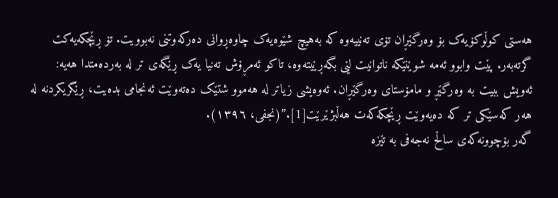هەستی کوڵوکۆیەک بۆ وەرگێڕان تۆی تەنییەوە کە بەهیچ شێوەیەک چاوەڕوانی دەرکەوتنی نەبوویت. تۆ ڕێچکەیەکت گرتەبەر. پێت وابوو ئەمە شوێنێکە ناتوانیت لێی بگەڕێیتەوە، تاکو ئەمڕۆش تەنیا یەک ڕێگەی تر لە بەردەمتدا هەیە: ئەویش ببیت بە وەرگێڕ و مامۆستای وەرگێڕان. ئەوەیشی زیاتر لە هەموو شتێک دەتەوێت ئەنجامی بدەیت، ڕێگریکردنە لە هەر کەسێکی تر کە دەیەوێت ڕێچکەکەت هەڵبژێرێت[1].”(نجفی، ١٣٩٦).
گەر بۆچوونەکەی ساڵح نەجەفی بە تێزە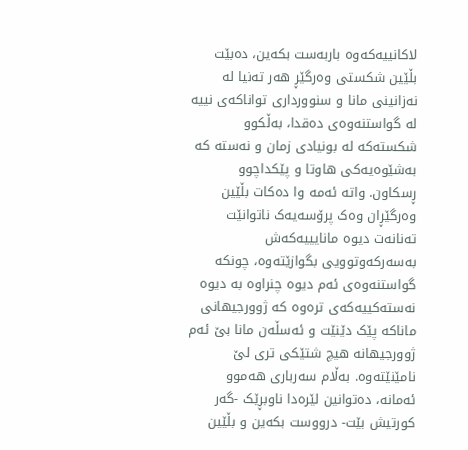لاکانییەکەوە باربەست بکەین، دەبێت بڵێین شکستی وەرگێڕ هەر تەنیا لە نەزانینی مانا و سنوورداری تواناکەی نییە لە گواستنەوەی دەقدا، بەڵکوو شکستەکە لە بونیادی زمان و نەستە کە بەشێوەیەکی هاوتا و پێکداچوو ڕسکاون. واتە ئەمە وا دەکات بڵێین وەرگێڕان وەک پرۆسەیەک ناتوانێت تەنانەت دیوە مانایییەکەش بەسەرکەوتوویی بگوازێتەوە، چونکە گواستنەوەی ئەم دیوە چنراوە بە دیوە نەستەکییەکەی ترەوە کە ژوورجیهانی ماناکە پێک دێنێت و ئەسڵەن مانا بێ ئەم ژوورجیهانە هیچ شتێکی تری لێ نامێنێتەوە. بەڵام سەرباری هەموو ئەمانە، دەتوانین لێرەدا ناوبڕێک -گەر کورتیش بێت- درووست بکەین و بڵێین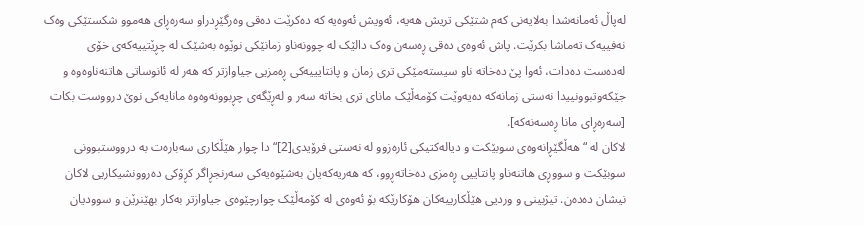لەپاڵ ئەمانەشدا بەلایەنی کەم شتێکی تریش هەیە، ئەویش ئەوەیە کە دەکرێت دەقی وەرگێڕدراو سەرەڕای هەموو شکستێکی وەک نەفییەک تەماشا بکرێت. پاش ئەوەی دەقی ڕەسەن وەک دالێک لە چوونەناو زمانێکی نوێوە بەشێک لە چڕێتییەکەی خۆی لەدەست دەدات، ئەوا پێ دەخاتە ناو سیستەمێکی تری زمان و پانتایییەکی ڕەمزیی جیاوازتر کە هەر لە ئانوساتی هاتنەناوەوە و جێکەوتبوونییدا نەستی زمانەکە دەیەوێت کۆمەڵێک مانای تری بخاتە سەر و لەڕێگەی چڕبوونەوەوە مانایەکی نوێ درووست بکات [سەرەڕای مانا ڕەسەنەکە].
لاکان لە “هەڵگێڕانەوەی سوبێکت و دیالەکتیکی ئارەزوو لە نەستی فرۆیدی[2]“دا چوار هێڵکاری سەبارەت بە درووستبوونی سوبێکت و سووڕی هاتنەناو پانتاییی ڕەمزی دەخاتەڕوو، کە هەریەکەیان بەشێوەیەکی سەرنجڕاگر کڕۆکی دەروونشیکاریی لاکان نیشان دەدەن. تیژبینی و وردیی هێڵکارییەکان هۆکارێکە بۆ ئەوەی لە کۆمەڵێک چوارچێوەی جیاوازتر بەکار بهێنرێن و سوودیان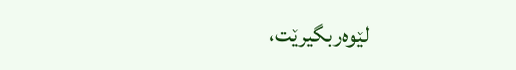لێوەربگیرێت،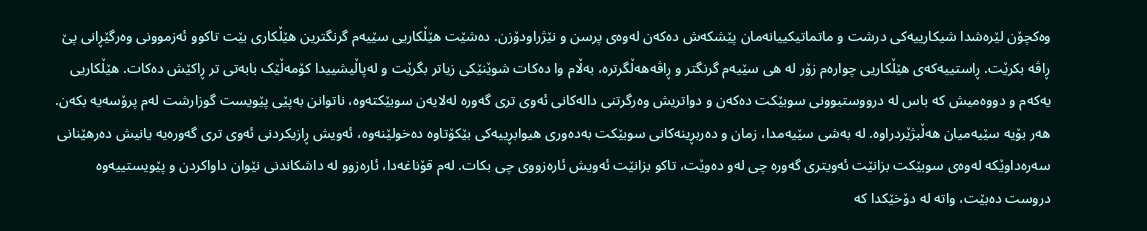وەکچۆن لێرەشدا شیکارییەکی درشت و ماتماتیکییانەمان پێشکەش دەکەن لەوەی پرسن و نێژراودۆزن. دەشێت هێڵکاریی سێیەم گرنگترین هێڵکاری بێت تاکوو ئەزموونی وەرگێڕانی پێ ڕاڤە بکرێت. ڕاستییەکەی هێڵکاریی چوارەم زۆر لە هی سێیەم گرنگتر و ڕاڤەهەڵگرترە، بەڵام وا دەکات شوێنێکی زیاتر بگرێت و لەپاڵیشییدا کۆمەڵێک بابەتی تر ڕاکێش دەکات. هێڵکاریی یەکەم و دووەمیش کە باس لە درووستبوونی سوبێکت دەکەن و دواتریش وەرگرتنی دالەکانی ئەوی تری گەورە لەلایەن سوبێکتەوە، ناتوانن بەپێی پێویست گوزارشت لەم پرۆسەیە بکەن. هەر بۆیە سێیەمیان هەڵبژێردراوە. لە بەشی سێیەمدا، زمان و دەربڕینەکانی سوبێکت بەدەوری هیوابڕییەکی بێکۆتاوە دەخولێنەوە، ئەویش ڕازیکردنی ئەوی تری گەورەیە یانیش دەرهێنانی سەرەداوێکە لەوەی سوبێکت بزانێت ئەویتری گەورە چی لەو دەوێت، تاکو بزانێت ئەویش ئارەزووی چی بکات. لەم قۆناغەدا، ئارەزوو لە داشکاندنی نێوان داواکردن و پێویستییەوە دروست دەبێت، واتە لە دۆخێکدا کە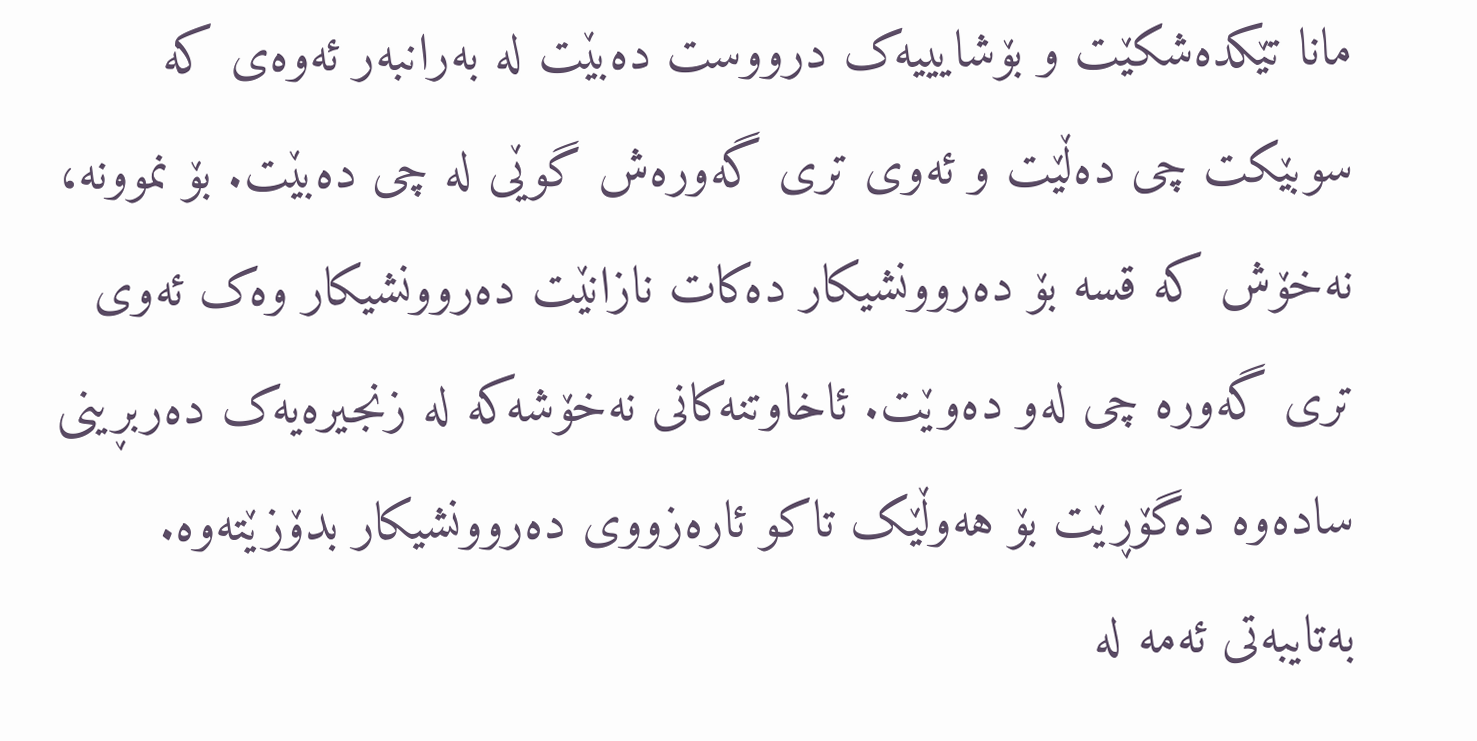مانا تێکدەشکێت و بۆشایییەک درووست دەبێت لە بەرانبەر ئەوەی کە سوبێکت چی دەڵێت و ئەوی تری گەورەش گوێی لە چی دەبێت. بۆ نموونە، نەخۆش کە قسە بۆ دەروونشیکار دەکات نازانێت دەروونشیکار وەک ئەوی تری گەورە چی لەو دەوێت. ئاخاوتنەکانی نەخۆشەکە لە زنجیرەیەک دەربڕینی سادەوە دەگۆڕێت بۆ هەوڵێک تاکو ئارەزووی دەروونشیکار بدۆزێتەوە. بەتایبەتی ئەمە لە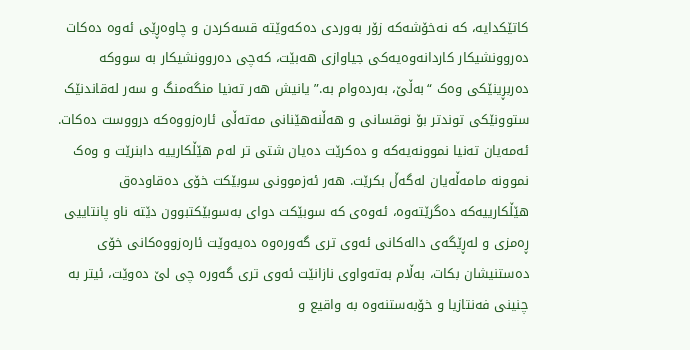کاتێکدایە، کە نەخۆشەکە زۆر بەوردی دەکەوێتە قسەکردن و چاوەڕێی ئەوە دەکات دەروونشیکار کاردانەوەیەکی جیاوازی هەبێت، کەچی دەروونشیکار بە سووکە دەربڕینێکی وەک “بەڵێ، بەردەوام بە.” یانیش هەر تەنیا منگەمنگ و سەر لەقاندنێک ستوونێکی توندتر بۆ نوقسانی و هەڵنەهێنانی مەتەڵی ئارەزووەکە درووست دەکات. ئەمەیان تەنیا نموونەیەکە و دەکرێت دەیان شتی تر لەم هێڵکارییە دابنرێت و وەک نموونە مامەڵەیان لەگەڵ بکرێت. هەر ئەزموونی سوبێکت خۆی دەقاودەق هێڵکارییەکە دەگرێتەوە، ئەوەی کە سوبێکت دوای بەسوبێکتبوون دێتە ناو پانتاییی ڕەمزی و لەڕێگەی دالەکانی ئەوی تری گەورەوە دەیەوێت ئارەزووەکانی خۆی دەستنیشان بکات، بەڵام بەتەواوی نازانێت ئەوی تری گەورە چی لێ دەوێت، ئیتر بە چنینی فەنتازیا و خۆبەستنەوە بە واقیع و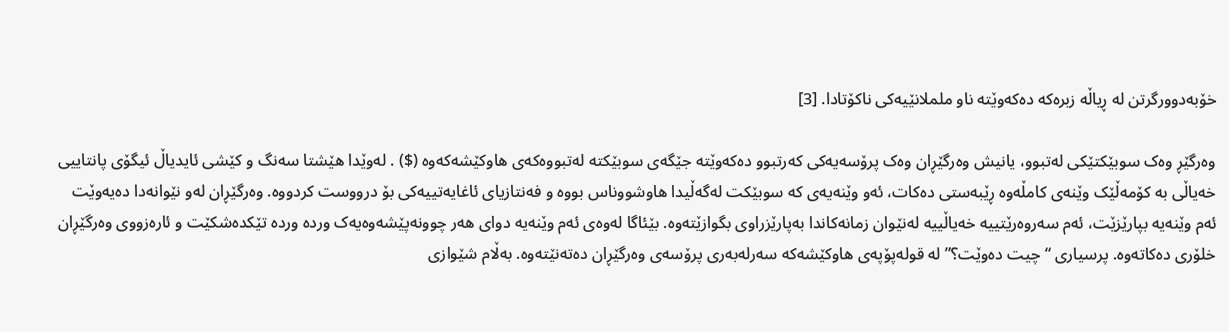خۆبەدوورگرتن لە ڕیاڵە زبرەکە دەکەوێتە ناو ململانێیەکی ناکۆتادا. [3]

وەرگێڕ وەک سوبێکتێکی لەتبوو، یانیش وەرگێڕان وەک پرۆسەیەکی کەرتبوو دەکەوێتە جێگەی سوبێکتە لەتبووەکەی هاوکێشەکەوە ($) . لەوێدا هێشتا سەنگ و کێشی ئایدیاڵ ئیگۆی پانتاییی خەیاڵی بە کۆمەڵێک وێنەی کامڵەوە ڕێبەستی دەکات، ئەو وێنەیەی کە سوبێکت لەگەڵیدا هاوشووناس بووە و فەنتازیای ئاغایەتییەکی بۆ درووست کردووە. وەرگێڕان لەو نێوانەدا دەیەوێت ئەم وێنەیە بپارێزێت، ئەم سەروەرێتییە خەیاڵییە لەنێوان زمانەکاندا بەپارێزراوی بگوازێتەوە. بێئاگا لەوەی ئەم وێنەیە دوای هەر چوونەپێشەوەیەک وردە وردە تێکدەشکێت و ئارەزووی وەرگێڕان خلۆری دەکاتەوە. پرسیاری “چیت دەوێت؟” لە قولەپۆپەی هاوکێشەکە سەرلەبەری پرۆسەی وەرگێڕان دەتەنێتەوە. بەڵام شێوازی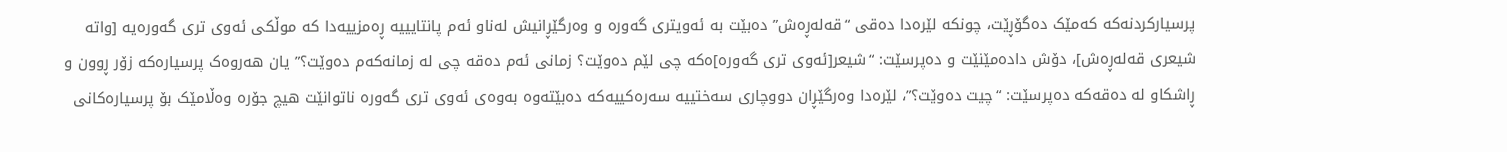پرسیارکردنەکە کەمێک دەگۆڕێت، چونکە لێرەدا دەقی “قەلەڕەش” دەبێت بە ئەویتری گەورە و وەرگێڕانیش لەناو ئەم پانتایییە ڕەمزییەدا کە موڵکی ئەوی تری گەورەیە [واتە شیعری قەلەڕەش]، دۆش دادەمێنێت و دەپرسێت: “شیعر[ئەوی تری گەورە]ەکە چی لێم دەوێت؟ زمانی ئەم دەقە چی لە زمانەکەم دەوێت؟” یان هەروەک پرسیارەکە زۆر ڕوون و ڕاشکاو لە دەقەکە دەپرسێت: “چیت دەوێت؟”، لێرەدا وەرگێڕان دووچاری سەختییە سەرەکییەکە دەبێتەوە بەوەی ئەوی تری گەورە ناتوانێت هیچ جۆرە وەڵامێک بۆ پرسیارەکانی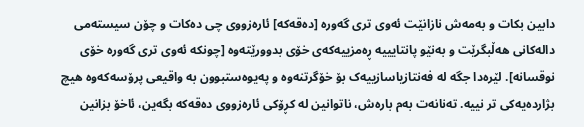دابین بکات و بەمەش نازانێت ئەوی تری گەورە [دەقەکە] ئارەزووی چی دەکات و چۆن سیستەمی دالەکانی هەڵبگرێت و بەنێو پانتایییە ڕەمزییەکەی خۆی بدوورێتەوە [چونکە ئەوی تری گەورە خۆی نوقسانە]. لێرەدا جگە لە فەنتازیاسازییەک بۆ خۆگرتنەوە و پەیوەستبوون بە واقیعی پرۆسەکەوە هیچ بژاردەیەکی تر نییە. تەنانەت بەم بارەش، ناتوانین لە کڕۆکی ئارەزووی دەقەکە بگەین، ئاخۆ بزانین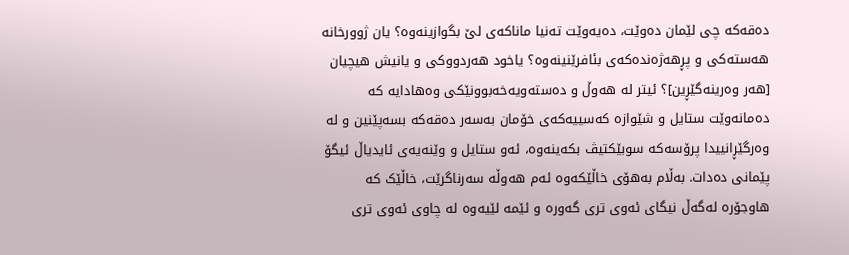دەقەکە چی لێمان دەوێت، دەیەوێت تەنیا ماناکەی لێ بگوازینەوە؟ یان ژوورخانە هەستەکی و پڕهەژەندەکەی بئافرێنینەوە؟ یاخود هەردووکی و یانیش هیچیان [هەر وەرینەگێڕین]؟ ئیتر لە هەوڵ و دەستەویەخەبوونێکی وەهادایە کە دەمانەوێت ستایل و شێوازە کەسییەکەی خۆمان بەسەر دەقەکە بسەپێنین و لە وەرگێڕانییدا پرۆسەکە سوبێکتیڤ بکەینەوە، ئەو ستایل و وێنەیەی ئایدیاڵ ئیگۆ پێمانی دەدات. بەڵام بەهۆی خاڵێکەوە ئەم هەوڵە سەرناگرێت، خاڵێک کە هاوجۆرە لەگەڵ نیگای ئەوی تری گەورە و ئێمە لێیەوە لە چاوی ئەوی تری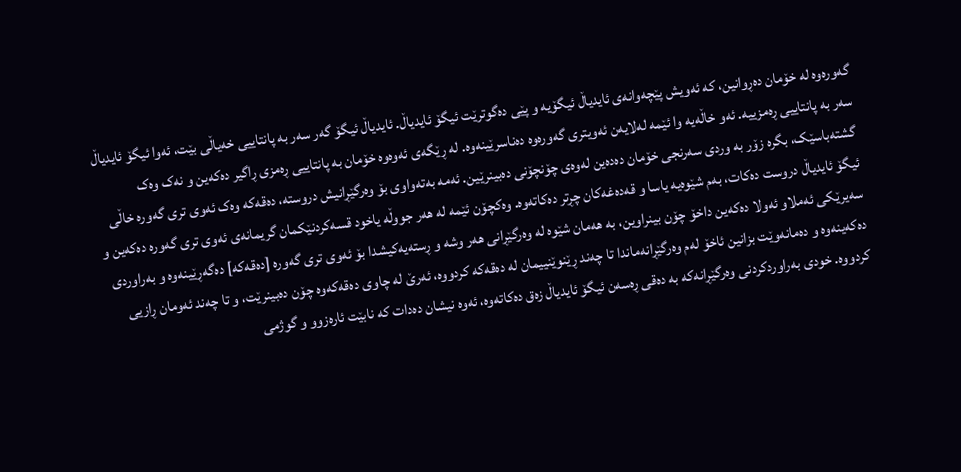گەورەوە لە خۆمان دەڕوانین، کە ئەویش پێچەوانەی ئایدیاڵ ئیگۆیە و پێی دەگوترێت ئیگۆ ئایدیاڵ. ئایدیاڵ ئیگۆ گەر سەر بە پانتاییی خەیاڵی بێت، ئەوا ئیگۆ ئایدیاڵ سەر بە پانتاییی ڕەمزییە. ئەو خاڵەیە وا ئێمە لەلایەن ئەویتری گەورەوە دەناسرێینەوە. لە ڕێگەی ئەوەوە خۆمان بە پانتاییی ڕەمزی ڕاگیر دەکەین و نەک وەک گشتەباسێک، بگرە زۆر بە وردی سەرنجی خۆمان دەدەین لەوەی چۆنچۆنی دەبینرێین. ئەمە بەتەواوی بۆ وەرگێڕانیش دروستە، دەقەکە وەک ئەوی تری گەورە خاڵی ئیگۆ ئایدیاڵ دروست دەکات، بەم شێوەیە یاسا و قەدەغەکان چڕتر دەکاتەوە. وەکچۆن ئێمە لە هەر جووڵە یاخود قسەکردنێکمان گریمانەی ئەوی تری گەورە دەکەین و سەیرێکی ئەملاو ئەولا دەکەین داخۆ چۆن بینراوین، بە هەمان شێوە لە وەرگێڕانی هەر وشە و ڕستەیەکیشدا بۆ ئەوی تری گەورە [دەقەکە] دەگەڕێینەوە و بەراوردی دەکەینەوە و دەمانەوێت بزانین ئاخۆ لەم وەرگێڕانەماندا تا چەند ڕێنوێنییمان لە دەقەکە کردووە، ئەرێ لە چاوی دەقەکەوە چۆن دەبینرێت، و تا چەند ئەومان ڕازیی کردووە. خودی بەراوردکردنی وەرگێڕانەکە بە دەقی ڕەسەن ئیگۆ ئایدیاڵ زەق دەکاتەوە، ئەوە نیشان دەدات کە نابێت ئارەزوو و گوژمی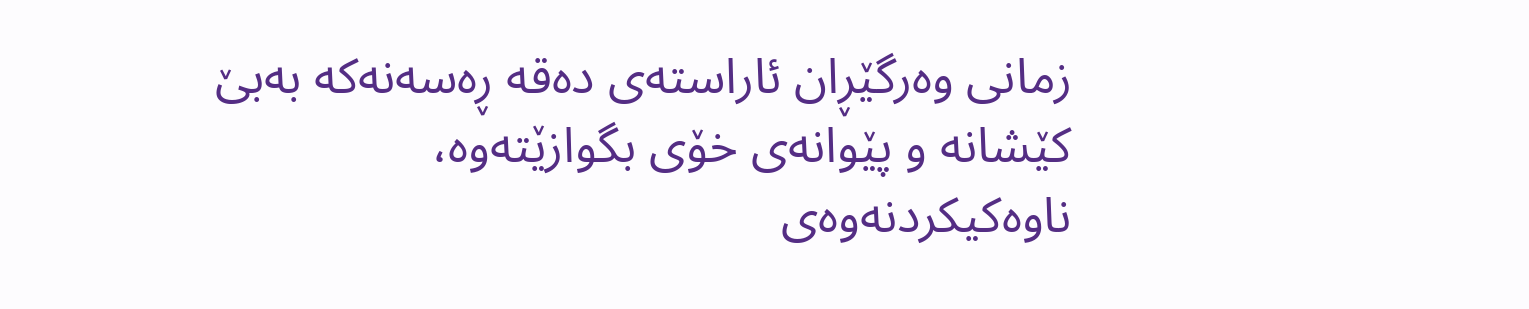زمانی وەرگێڕان ئاراستەی دەقە ڕەسەنەکە بەبێ کێشانە و پێوانەی خۆی بگوازێتەوە، ناوەکیکردنەوەی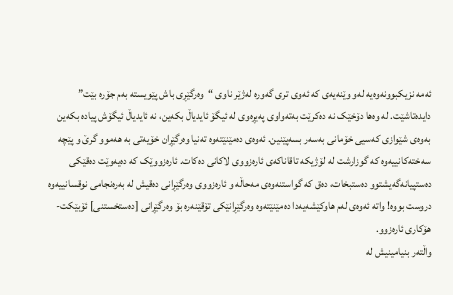ئەمە نزیکبوونەوەیە لەو وێنەیەی کە ئەوی تری گەورە لەژێر ناوی “وەرگێڕی باش پێویستە بەم جۆرە بێت” دایدەتاشێت. لە وەها دۆخێک نە دەکرێت بەتەواوی پەیڕەوی لە ئیگۆ ئایدیاڵ بکەین، نە ئایدیاڵ ئیگۆش پیادە بکەین بەوەی شێوازی کەسیی خۆمانی بەسەر بسەپێنین. ئەوەی دەمێنێتەوە تەنیا وەرگێڕان خۆیەتی بە هەموو گرێ و پێچە سەختەکانییەوە کە گوزارشت لە لۆژیکە تاقاناکەی ئارەزووی لاکانی دەکات. ئارەزووێک کە دەیەوێت دەقێکی دەستپیانەگەیشتوو دەستبخات، دەق کە گواستنەوەی مەحاڵە و ئارەزووی وەرگێڕانی دەقیش لە بەرەنجامی نوقسانییەوە دروست بووە! واتە ئەوەی لەم هاوکێشەیەدا دەمێنێتەوە وەرگێڕانێکی تۆقێنەرە بۆ وەرگێڕانی [دەستخستنی] ئۆبێکت-هۆکاری ئارەزوو.
واڵتەر بنیامینیش لە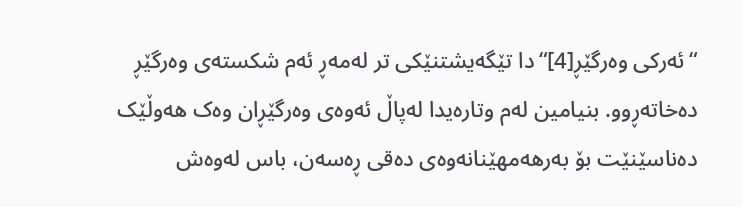“ئەرکی وەرگێڕ[4]“دا تێگەیشتنێکی تر لەمەڕ ئەم شکستەی وەرگێڕ دەخاتەڕوو. بنیامین لەم وتارەیدا لەپاڵ ئەوەی وەرگێڕان وەک هەوڵێک دەناسێنێت بۆ بەرهەمهێنانەوەی دەقی ڕەسەن، باس لەوەش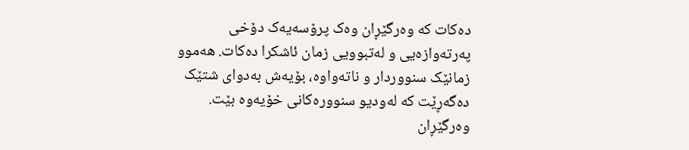دەکات کە وەرگێڕان وەک پرۆسەیەک دۆخی پەرتەوازەیی و لەتبوویی زمان ئاشکرا دەکات. هەموو زمانێک سنووردار و ناتەواوە، بۆیەش بەدوای شتێک دەگەڕێت کە لەودیو سنوورەکانی خۆیەوە بێت. وەرگێڕان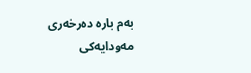بەم بارە دەرخەری مەودایەکی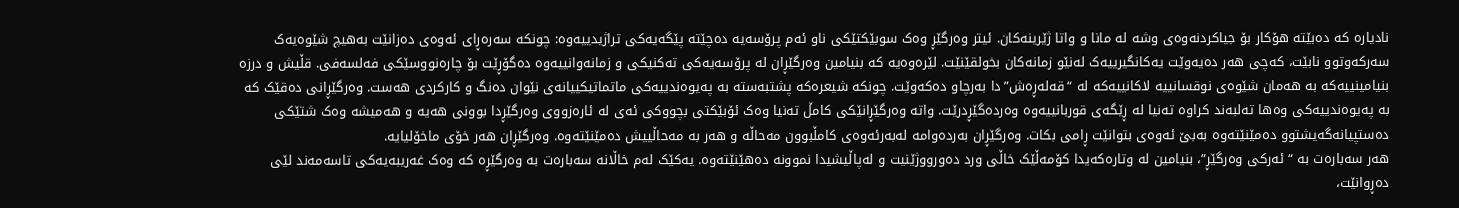نادیارە کە دەبێتە هۆکار بۆ جیاکردنەوەی وشە لە مانا و واتا ژێرینەکان. ئیتر وەرگێڕ وەک سوبێکتێکی ناو ئەم پرۆسەیە دەچێتە پێگەیەکی تراژیدییەوە: چونکە سەرەڕای ئەوەی دەزانێت بەهیچ شێوەیەک سەرکەوتوو نابێت، کەچی هەر دەیەوێت یەکانگیرییەک لەنێو زمانەکان بخولقێنێت. لێرەوەیە کە بنیامین وەرگێڕان لە پرۆسەیەکی تەکنیکی و زمانەوانییەوە دەگۆڕێت بۆ چارەنووسێکی فەلسەفی. قڵیش و درزە بنیامینییەکە بە هەمان شێوەی نوقسانییە لاکانییەکە لە “قەلەڕەش”دا بەرچاو دەکەوێت. چونکە شیعرەکە پشتبەستە بە پەیوەندییەکی ماتماتیکییانەی نێوان دەنگ و کارکردی هەست. وەرگێڕانی دەقێک کە بە پەیوەندییەکی وەها تەلبەند کراوە تەنیا لە ڕێگەی قوربانییەوە وەردەگێڕدرێت. واتە وەرگێڕانێکی کامڵ تەنیا وەک ئۆبێکتی بچووکی ئەی لە ئارەزووی وەرگێڕدا بوونی هەیە و هەمیشە وەک شتێکی دەستپیانەگەیشتوو دەمێنێتەوە بەبێ ئەوەی بتوانێت ڕامی بکات. وەرگێڕان بەردەوامە لەبەرئەوەی کامڵبوون مەحاڵە و هەر بە مەحاڵییش دەمێنێتەوە. وەرگێڕان هەر خۆی ماخۆلیایە.
هەر سەبارەت بە “ئەرکی وەرگێڕ”، بنیامین لە وتارەکەیدا کۆمەڵێک خاڵی ورد دەورووژێنیت و لەپاڵیشیدا نموونە دەهێنێتەوە. یەکێک لەم خاڵانە سەبارەت بە وەرگێڕە کە وەک غەریبەیەکی تاسەمەند لێی دەڕوانێت،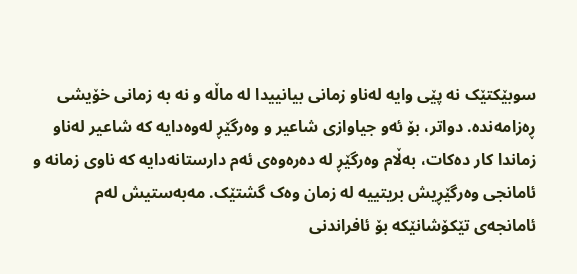سوبێکتێک نە پێی وایە لەناو زمانی بیانییدا لە ماڵە و نە بە زمانی خۆیشی ڕەزامەندە. دواتر، بۆ ئەو جیاوازی شاعیر و وەرگێڕ لەوەدایە کە شاعیر لەناو زماندا کار دەکات، بەڵام وەرگێڕ لە دەرەوەی ئەم دارستانەدایە کە ناوی زمانە و ئامانجی وەرگێڕیش بریتییە لە زمان وەک گشتێک. مەبەستیش لەم ئامانجەی تێکۆشانێکە بۆ ئافراندنی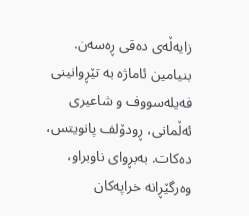زایەڵەی دەقی ڕەسەن. بنیامین ئاماژە بە تێڕوانینی فەیلەسووف و شاعیری ئەڵمانی، ڕودۆلف پانویتس، دەکات. بەبڕوای ناوبراو، وەرگێڕانە خراپەکان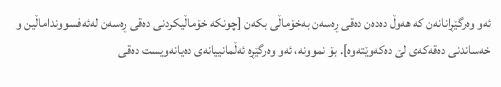ئەو وەرگێڕانانەن کە هەوڵ دەدەن دەقی ڕەسەن بەخۆماڵی بکەن [چونکە خۆماڵیکردنی دەقی ڕەسەن لەئەفسوونداماڵین و خەساندنی دەقەکەی لێ دەکەوێتەوە]. بۆ نموونە، ئەو وەرگێڕە ئەڵمانییانەی دەیانەویست دەقی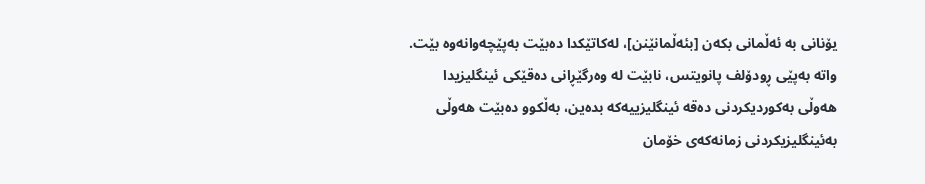یۆنانی بە ئەڵمانی بکەن [بئەڵمانێنن]، لەکاتێکدا دەبێت بەپێچەوانەوە بێت. واتە بەپێی ڕودۆلف پانویتس، نابێت لە وەرگێڕانی دەقێکی ئینگلیزیدا هەوڵی بەکوردیکردنی دەقە ئینگلیزییەکە بدەین، بەڵکوو دەبێت هەوڵی بەئینگلیزیکردنی زمانەکەی خۆمان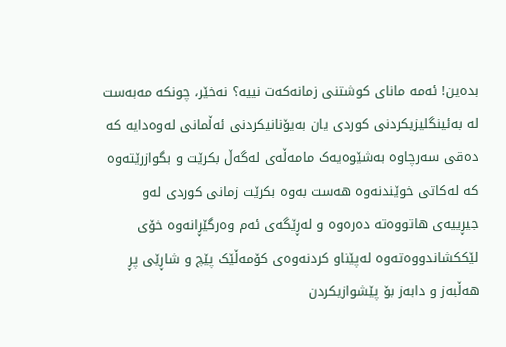بدەین! ئەمە مانای کوشتنی زمانەکەت نییە؟ نەخێر، چونکە مەبەست لە بەئینگلیزیکردنی کوردی یان بەیۆنانیکردنی ئەڵمانی لەوەدایە کە دەقی سەرچاوە بەشێوەیەک مامەڵەی لەگەڵ بکرێت و بگوازرێتەوە کە لەکاتی خوێندنەوە هەست بەوە بکرێت زمانی کوردی لەو جیڕییەی هاتووەتە دەرەوە و لەڕێگەی ئەم وەرگێڕانەوە خۆی لێککشاندووەتەوە لەپێناو کردنەوەی کۆمەڵێک پێچ و شاڕێی پڕ هەڵبەز و دابەز بۆ پێشوازیکردن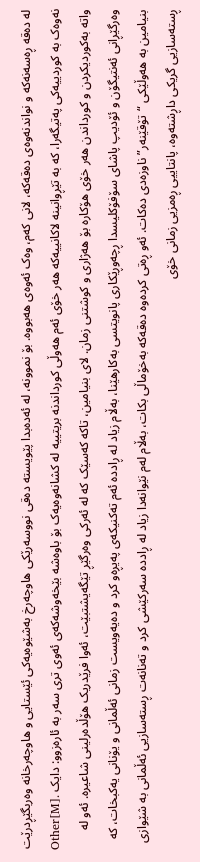لە دەقە ڕەسەنەکە و نواندنەوەی دەقەکە، لانی کەم، وەک ئەوەی هەبووە. بۆ نموونە، لە ئەدەبدا پێویستە دەقی نووسەرێکی هاوچەرخ بەشێوەیەکی ئێستایی و هاوچەرخانە وەربگێڕدرێت نەوەک بە کوردییەکی پەتیگەرا، کە بە تێڕوانینە لاکانییەکە هەر خۆی ئەم هەوڵی کورداندنە بریتییە لە کشانەوەیەک بۆ باوەشە بێخەوشەکەی ئەوی تری سەر بە ئارەزوو: دایک .[M]Other واتە بەکوردیکردن و کورداندن هەر خۆی هۆکارە بۆ هەژاری و کوشتنی زمان. لای بنیامین، تاکە کەسێک کە لە ئەرکی وەرگێڕ تێگەیشتبێت، ئەوا فرێدریک هۆڵدەرلینی شاعیرە. ئەو لە وەرگێڕانی ئەنتیگۆن و ئۆدیپ پاشای سۆفۆکلیسدا ڕچەوڕێکاری پانویتسی بەکارهێنا، بەڵام زیاد لە ڕاددە ئەم تەکنیکەی پەیڕەو کرد و دەیەویست زمانی ئەڵمانی و یۆنانی یەکبخات، کە بنیامین بە هەوڵێکی “تۆقێنەر” ناوزەدی دەکات. ئەو ڕەتی کردەوە دەقەکە بەخۆماڵی بکات، بەڵام لەم نێوانەدا زیاد لە ڕاددە سەرکێشی کرد و تەنانەت ڕستەسازیی ئەڵمانی بە شێوازی ڕستەسازیی گریکی داڕشتەوە، پانتاییی ڕەمزیی زمانی خۆی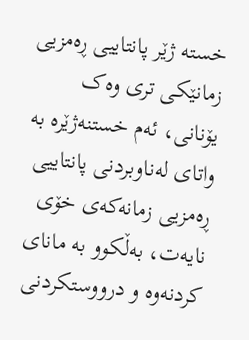خستە ژێر پانتاییی ڕەمزیی زمانێکی تری وەک یۆنانی، ئەم خستنەژێرە بە واتای لەناوبردنی پانتاییی ڕەمزیی زمانەکەی خۆی نایەت، بەڵکوو بە مانای کردنەوە و درووستکردنی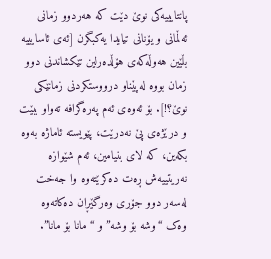پانتایییەکی نوێ دێت کە هەردوو زمانی ئەڵمانی و یۆنانی تیایدا یەکبگرن [ئەی ئاسایییە بڵێین هەوڵەکەی هۆڵدەرلین تێکشاندنی دوو زمان بووە لەپێناو درووستکردنی زمانێکی نوێ؟!]. بۆ ئەوەی ئەم پەرەگرافە تەواو ببێت و درێژەی پێ نەدرێت، پێویستە ئاماژە بەوە بکەین، کە لای بنیامین، ئەم شێوازە نەریتییەش ڕەت دەکرێتەوە وا جەخت لەسەر دوو جۆری وەرگێڕان دەکاتەوە وەک “وشە بۆ وشە” و “مانا بۆ مانا”.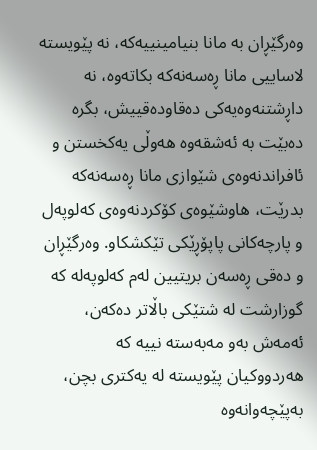وەرگێڕان بە مانا بنیامینییەکە، نە پێویستە لاساییی مانا ڕەسەنەکە بکاتەوە، نە داڕشتنەوەیەکی دەقاودەقییش، بگرە دەبێت بە ئەشقەوە هەوڵی یەکخستن و ئافراندنەوەی شێوازی مانا ڕەسەنەکە بدرێت، هاوشێوەی کۆکردنەوەی کەلوپەل و پارچەکانی پاپۆڕێکی تێکشکاو. وەرگێڕان و دەقی ڕەسەن بریتیین لەم کەلوپەلە کە گوزارشت لە شتێکی باڵاتر دەکەن، ئەمەش بەو مەبەستە نییە کە هەردووکیان پێویستە لە یەکتری بچن، بەپێچەوانەوە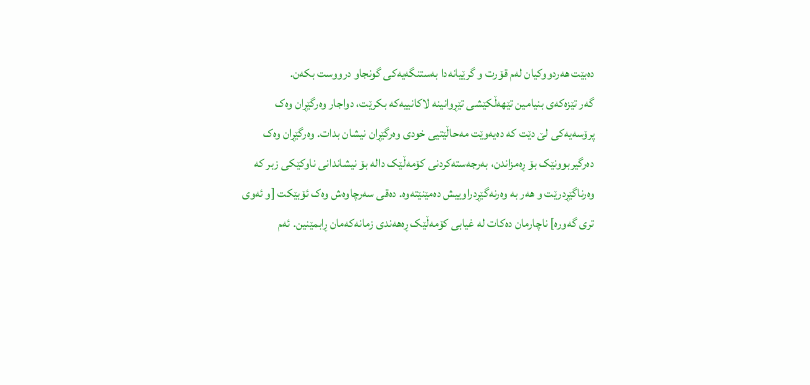دەبێت هەردووکیان لەم قۆرت و گرێیانەدا بەستنگەیەکی گونجاو درووست بکەن.
گەر تێزەکەی بنیامین تێهەڵکێشی تێڕوانینە لاکانییەکە بکرێت، دواجار وەرگێڕان وەک پرۆسەیەکی لێ دێت کە دەیەوێت مەحاڵێتیی خودی وەرگێڕان نیشان بدات. وەرگێڕان وەک دەرگیربوونێک بۆ ڕەمزاندن، بەرجەستەکردنی کۆمەڵێک دالە بۆ نیشاندانی ناوکێکی زبر کە وەرناگێڕدرێت و هەر بە وەرنەگێڕدراوییش دەمێنێتەوە. دەقی سەرچاوەش وەک ئۆبێکت [و ئەوی تری گەورە] ناچارمان دەکات لە غیابی کۆمەڵێک ڕەهەندی زمانەکەمان ڕابمێنین. ئەم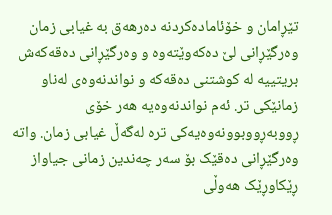تێڕامان و خۆئامادەکردنە دەرهەق بە غیابی زمان وەرگێڕانی لێ دەکەوێتەوە و وەرگێڕانی دەقەکەش بریتییە لە کوشتنی دەقەکە و نواندنەوەی لەناو زمانێکی تر. ئەم نواندنەوەیە هەر خۆی ڕووبەڕووبوونەوەیەکی ترە لەگەڵ غیابی زمان. واتە وەرگێڕانی دەقێک بۆ سەر چەندین زمانی جیاواز ڕێکاوڕێک هەوڵی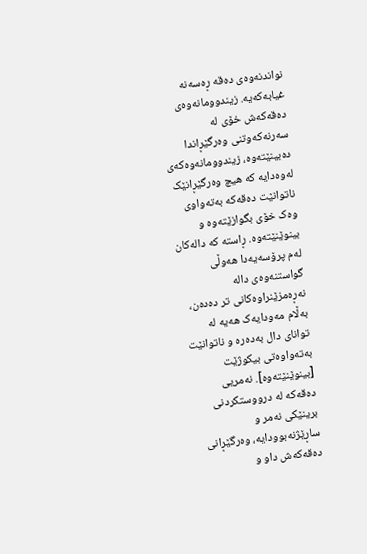نواندنەوەی دەقە ڕەسەنە غیابەکەیە. زیندوومانەوەی دەقەکەش خۆی لە سەرنەکەوتنی وەرگێڕاندا دەبینێتەوە، زیندوومانەوەکەی لەوەدایە کە هیچ وەرگێڕانێک ناتوانێت دەقەکە بەتەواوی وەک خۆی بگوازێتەوە و بینوێنێتەوە. ڕاستە کە دالەکان لەم پرۆسەیەدا هەوڵی گواستنەوەی دالە نەڕەمزێنراوەکانی تر دەدەن، بەڵام مەودایەک هەیە لە توانای دال بەدەرە و ناتوانێت بەتەواوەتی بیکوژێت [بینوێنێتەوە]. نەمریی دەقەکە لە درووستکردنی برینێکی نەمر و ساڕێژنەبوودایە، وەرگێڕانی دەقەکەش داو و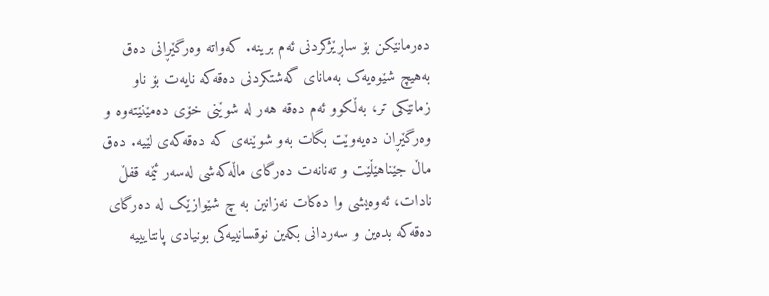دەرمانێکن بۆ ساڕێژکردنی ئەم برینە. کەواتە وەرگێڕانی دەق بەهیچ شێوەیەک بەمانای گەشتکردنی دەقەکە نایەت بۆ ناو زمانێکی تر، بەڵکوو ئەم دەقە هەر لە شوێنی خۆی دەمێنێتەوە و وەرگێڕان دەیەوێت بگات بەو شوێنەی کە دەقەکەی لێیە. دەق ماڵ جێناهێڵێت و تەنانەت دەرگای ماڵەکەشی لەسەر ئێمە قفڵ نادات، ئەوەیشی وا دەکات نەزانین بە چ شێوازێک لە دەرگای دەقەکە بدەین و سەردانی بکەین نوقسانییەکی بونیادی پانتایییە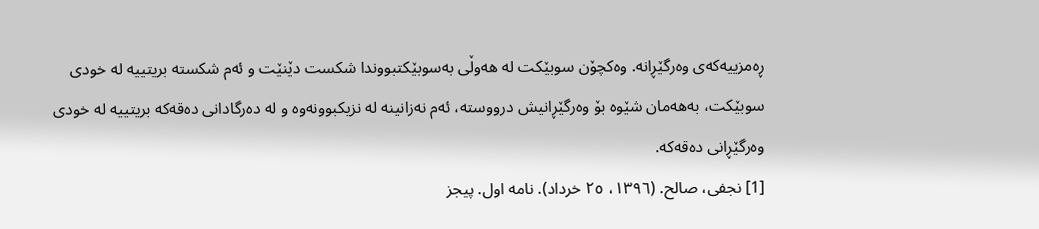ڕەمزییەکەی وەرگێڕانە. وەکچۆن سوبێکت لە هەوڵی بەسوبێکتبووندا شکست دێنێت و ئەم شکستە بریتییە لە خودی سوبێکت، بەهەمان شێوە بۆ وەرگێڕانیش درووستە، ئەم نەزانینە لە نزیکبوونەوە و لە دەرگادانی دەقەکە بریتییە لە خودی وەرگێڕانی دەقەکە.
[1] نجفی، صالح. (١٣٩٦، ٢٥ خرداد). نامه اول. پیجز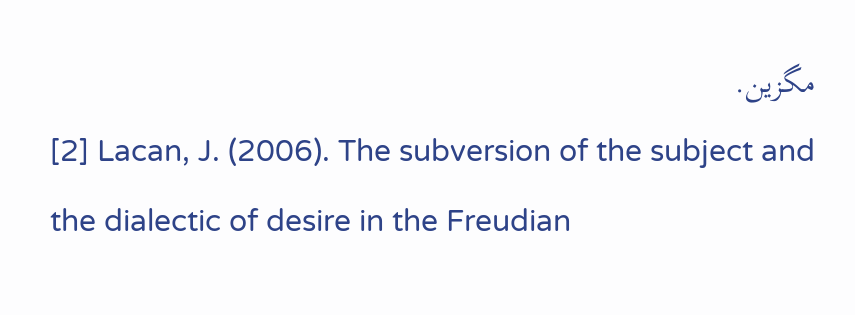مگزین.
[2] Lacan, J. (2006). The subversion of the subject and the dialectic of desire in the Freudian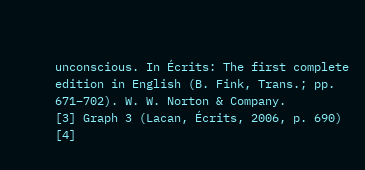unconscious. In Écrits: The first complete edition in English (B. Fink, Trans.; pp. 671–702). W. W. Norton & Company.
[3] Graph 3 (Lacan, Écrits, 2006, p. 690)
[4]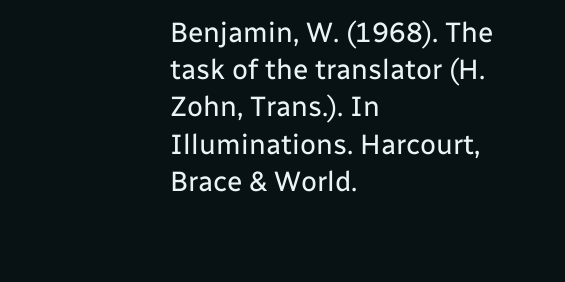Benjamin, W. (1968). The task of the translator (H. Zohn, Trans.). In Illuminations. Harcourt, Brace & World.